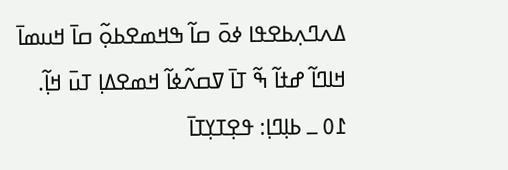ߡߍߣߍ߲ߕߐߟߊ ߦߋ߫ ߛߊ߬ ߒߞߘߐߕߋ߲߬ ߛߊ߫ ߞߎߘߊ߫ ߞߊߣߊ߬ ߝߙߊ߬ ߒ߬ ߠߊ߫ ߜߛߍ߬ߦߊ߬ ߞߘߐߡߊ߲ ߠߎ߫ ߞߊ߲߬. ߁߀ ߺ ߕߊ߲ߣߊ߲: ߟߐ߲ߠߌ߲ߠߊ߫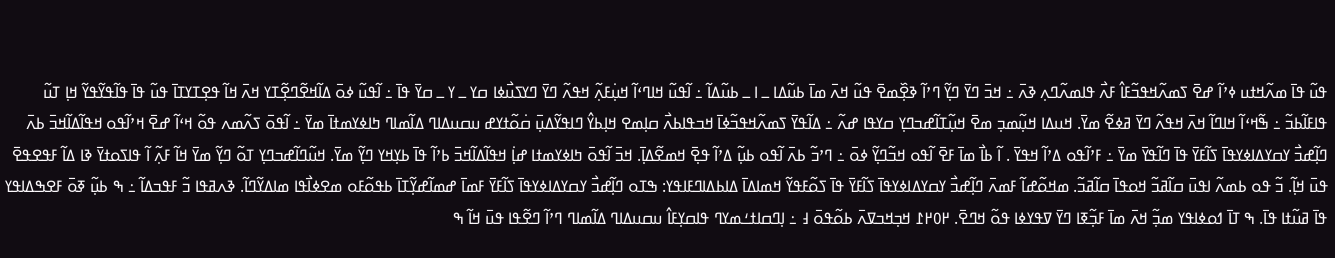ߟߎ߬ ߟߊ߫ ߘߍ߬ߞߙߎ ߦߴߊ߬ ߝߐ߫ ߖߘߍ߬ߞߟߏ߬ߓߊ߮ ߓߍ߯ ߟߊߘߍ߬ߣߍ߲ ߢߍ߫ ߸ ߞߏ߫ ߣߌ߫ ߣߌ߲߬ ߣߴߊ߬ ߢߐ߲߰ߘߐ߫ ߟߎ߬ ߞߍ߫ ߘߊ߫ ߕߎ߬ߡߊ ߺ ߊ ߺ ߕߎ߬ߡߊ߬ ߸ ߊ߬ߟߎ߬ ߞߊߣߵߊ߬ ߞߎ߲߭ߓߍ߲߬ ߞߟߍ߬ ߣߌ߫ ߣߌߖߎ߯ߦߊ ߛߌ ߺ ߌ ߺ ߛߌ߫ ߟߊ߫ ߸ ߊ߬ߟߎ߬ ߦߋ߫ ߡߊ߬ߞߐ߬ߣߐ߲߬ߠߌ ߞߍ߫ ߞߊ߬ ߟߐ߲ߠߌߠߊ߫ ߟߎ߬ ߟߊ߫ ߟߊ߬ߟߌ߬ߟߌ߬ ߞߊ߲ ߠߎ߬ ߟߊߓߊ߬ߕߏ߬ ߸ ߒ߬ߞߵߊ߬ ߞߊߣߊ߬ ߞߍ߫ ߞߟߍ߬ ߣߌ߫ ߥߦߐ߬ ߘߌ߫. ߞߎߡߊ ߞߎ߲߬ߘߏ߲ ߘߐ߫ ߞߎ߲߬ߠߊ߬ߝߏߣߌ߲ ߛߌߟߊ ߝߍ߬ ߸ ߡߊ߬ߟߌ߫ ߖߘߍ߬ߞߟߏ߬ߦߊ߫ ߞߏߟߊߕߍ߯ ߛߊ߲ߘߐ ߞߊ߲ߕߌ߮ ߣߊߟߌ߬ߡߎ߲߫ ߛ߭ߋ߬ߙߌߝ ߎߛߎߡߊߣ ߡߊ߬ߘߊߣ ߤߊߦߌߘߙߊ߫ ߘߌ߫ ߸ ߊ߬ߟߋ߫ ߖߍ߬ߘߍ ߟߋ߬ ߞߵߊ߬ ߝߐ߫ ߞߴߊ߬ߟߋ ߞߟߊ߬ߡߊ߬ߞߏ߫ ߕߍ߫ ߣߊ߲߬ߝߏ߯ ߌߛߌߡߊߦߌߟߊ߫ ߖߊ߬ߓߌ߫ ߟߊ߫ ߣߊ߬ߟߌ߫ ߘߌ߫ ߸ ߓߴߊ߬ߟߋ ߡߴߊ߬ ߞߟߌ߫ . ߊ߬ ߕߊ߯ ߘߊ߫ ߓߐ߫ ߊ߬ߟߋ ߞߏ߬ߣߌ߲߬ ߦߋ߫ ߸ ߣߴߏ߬ ߕߍ߫ ߊ߬ߟߋ ߕߎ߲߬ ߡߴߊ߬ ߟߐ߲߫ ߞߘߐ߬ߡߊ߲߫. ߞߏ߫ ߊ߬ߟߋ߫ ߤߊߦߌߘߙߊ ߝߊ߲߭ ߞߟߊ߬ߡߊ߬ߞߏ߫ ߕߴߊ߬ ߟߊ߫ ߕߌ߲ߞߌ ߣߌ߲߬ ߘߌ߫. ߞߎ߬ߣߊ߬ߝߏߣߌ߲ ߠߋ߬ ߣߌ߲߬ ߘߌ߫ ߞߊ߬ ߓߍ߲߬ ߊ߬ ߟߊߖߋߙߌ߫ ߢߊ ߡߊ߬ ߓߟߐߟߐ߫ ߟߎ߫ ߞߊ߲߬. ߏ߬ ߟߋ ߕߘߍ߬ ߊߟߎ߫ ߛߊ߬ߥߏ߬ ߞߋߟߊ߫ ߛߊ߬ߥߏ߬. ߘߞߋ߬ߝߊ߬ ߓߘߍ߫ ߣߊ߲߬ߝߏ߯ ߌߛߌߡߊߦߌߟߊ߫ ߖߊ߬ߓߌ߫ ߟߊ߫ ߖߋ߬ߓߟߌ߬ ߞߘߊߡߊ߫ ߡߊߕߡߊߣߓߊߟߌ: ߒߠߋ ߣߊ߲߬ߝߏ߯ ߌߛߌߡߊߦߌߟߊ߫ ߖߊ߬ߓߌ߫ ߓߘߊ߫ ߝߘߊ߬ߝߌ߲߬ߠߊ߫ ߕߟߋ߬ߓߋ ߘߐߦߊ߯ߟߊ ߘߊߡߌ߬ߣߊ߬. ߢߍߥߟߊ ߏ߬ ߓߟߏߡߊ߬ ߸ ߒ ߕߎ߲߬ ߧߋ߫ ߓߐߒߡߊߟߌ ߟߊ߫ ߥߎ߬ߙߊ ߟߊ߫. ߒ ߠߊ߫ ߗߋߦߊߟߌ ߘߏ߲߬ ߞߍ߫ ߘߊ߫ ߓߏ߲߬ߧߊ ߣߌ߫ ߜߟߌߦߊ ߟߋ߬ ߞߣߐ߫. ߂߀߂߁ ߞߏ߲ߞߏߜߍ߫ ߕߋ߬ߟߋ߫ ߃ ߸ ߊ߲ߣߛߊߙߑߘߌߣ ߟߊߛߌ߲ߓߊ߮ ߎߛߎߡߊߣ ߡߊ߬ߘߊߣ ߣߴߊ߬ ߣߐ߬ߟߊ ߟߎ߫ ߞߊ߬ ߒ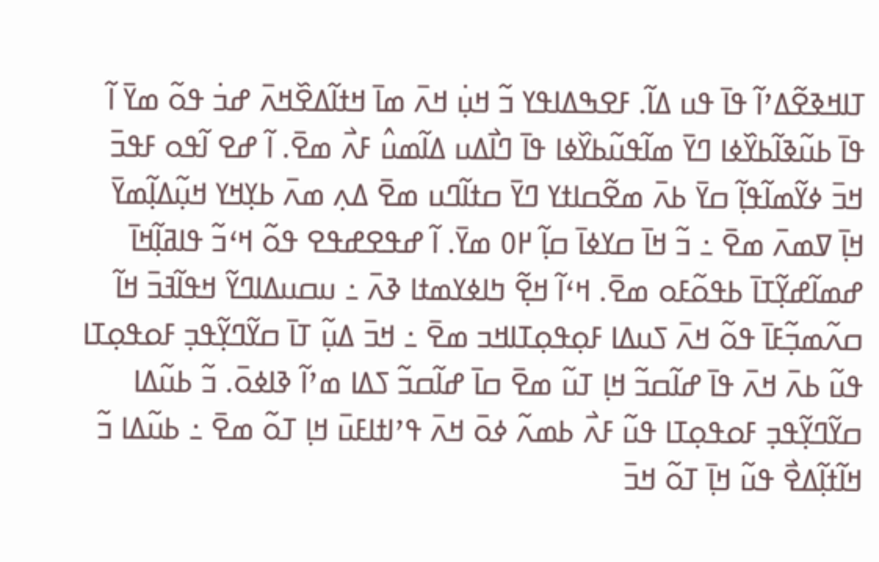ߠߊߞߢߐ߬ߡߴߊ߬ ߟߊ߫ ߟߎ ߡߊ߬. ߓߐߒߡߊߟߌ ߏ߬ ߞߎ߲߭ ߞߍ߫ ߘߊ߫ ߞߙߊ߬ߡߐ߰ߞߍ߫ ߝߏ߭ ߟߋ߬ ߘߌ߫ ߊ߬ ߟߊ߫ ߕߎ߬ߢߊ߬ߕߌ߰ߦߊ ߣߌ߫ ߘߊ߬ߟߎ߬ߕߌ߰ߦߊ ߟߊ߫ ߣߊ߯ߡߎ ߡߊ߬ߘߎ߮ ߓߍ߯ ߘߐ߫. ߊ߬ ߝߐ ߊ߬ߟߋ ߓߟߏ߫ ߞߏ߫ ߦߌ߬ߘߊ߬ߟߊ߲߬ ߛߌ߫ ߕߍ߫ ߘߐ߬ߛߊߙߌ ߣߌ߫ ߛߙߊ߬ߣߎ ߘߐ߫ ߡߍ߲ ߘߍ߫ ߕߌ߲ߞߌ ߞߎ߲߬ߡߊ߲߬ߘߌ߫ ߞߊ߲߫ ߜߘߍ߫ ߘߐ߫ ߸ ߏ߬ ߞߊ߫ ߛߌߦߊ߫ ߛߊ߲߬ ߂߀ ߘߌ߫. ߊ߬ ߝߟߐߝߟߐ ߟߋ߬ ߞߵߏ߬ ߟߊߥߊ߲߬ߞߊ߫ ߝߘߊ߬ߝߌ߲߬ߠߊ߫ ߕߟߋ߬ߓߋ ߘߐ߫. ߞߵߊ߬ ߞߐ߲߬ ߤߊߦߌߘߙߊ ߢߍ߫ ߸ ߎߛߎߡߊߣߌ߬ ߞߟߊ߬ߔߏ߫ ߞߊ߬ ߛߍ߬ߘߏ߲߬ߓߊ߫ ߟߋ߬ ߞߍ߫ ߖߎߡߊ ߓߋ߲ߟߋ߲ߠߊߞߏ ߘߐ߫ ߸ ߞߏ߫ ߡߎ߲߬ ߠߊ߫ ߛߌ߬ߣߌ߲߬ߟߏ߲ ߓߋߟߋ߲ߠߊ ߟߎ߬ ߕߍ߫ ߞߍ߫ ߟߊ߫ ߝߊ߬ߛߏ߬ ߞߊ߲ ߠߎ߬ ߘߐ߫ ߛߊ߫ ߝߊ߬ߛߏ߬ ߖߡߊ ߘߴߊ߬ ߢߊߦߋ߫. ߏ߬ ߕߎ߬ߡߊ ߛߌ߬ߣߌ߲߬ߟߏ߲ ߓߋߟߋ߲ߠߊ ߟߎ߬ ߓߍ߯ ߕߘߍ߬ ߦߋ߫ ߞߍ߫ ߟߴߊߙߊߓߎ߫ ߞߊ߲ ߠߋ߬ ߘߐ߫ ߸ ߕߎ߬ߡߊ ߏ߬ ߞߊ߬ߙߊ߲߬ߡߐ߯ ߟߎ߬ ߞߊ߲߫ ߠߋ߬ ߞߏ߫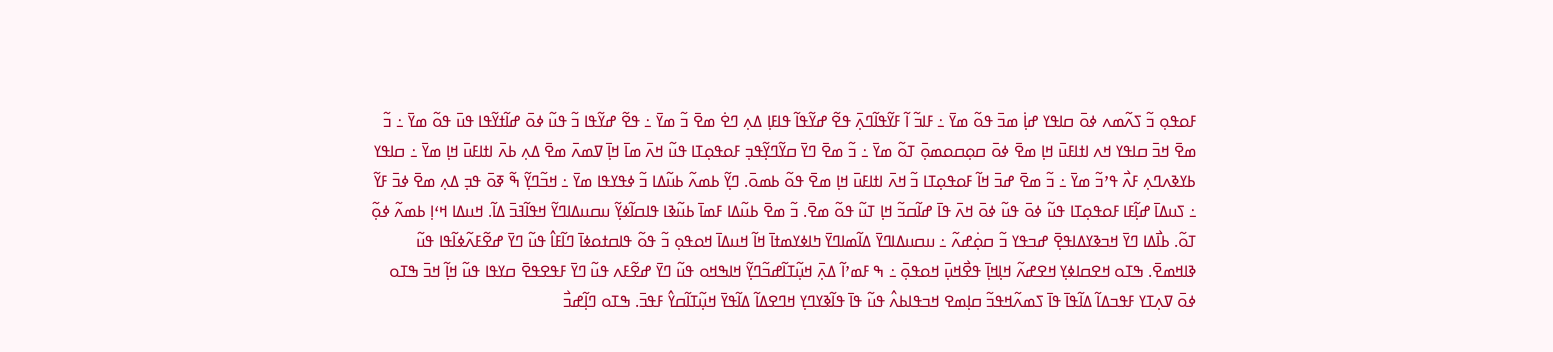ߓߋߟߋ߲ ߏ߬ ߖߍ߬ߘߍ ߦߋ߫ ߛߊߟߌ ߝߊ߲߭ ߘߏ߫ ߟߋ߬ ߘߌ߫ ߸ ߓߊߏ߬ ߊ߬ ߓߌ߬ߟߊ߬ߣߍ߲߫ ߟߐ߬ ߝߌ߬ߟߊ߬ ߟߊߓߊ߲ ߡߍ߲ ߣߐ߭ ߘߐ߫ ߏ߬ ߘߌ߫ ߸ ߟߐ߬ ߝߌ߬ߟߊ ߏ߬ ߟߎ߬ ߦߋ߫ ߝߊ߬ߙߌ߬ߟߊ ߟߎ߫ ߟߋ߬ ߘߌ߫ ߸ ߏ߬ ߘߐ߫ ߞߏ߫ ߛߊߟߌ ߞߍ ߊߙߊߓߎ߫ ߞߊ߲ ߘߐ߫ ߦߋ߫ ߛߋ߲ߛߋߘߋ߲߫ ߠߋ߬ ߘߌ߫ ߸ ߏ߬ ߘߐ߫ ߣߌ߫ ߛߌ߬ߣߌ߲߬ߟߏ߲ ߓߋߟߋ߲ߠߊ ߟߎ߬ ߞߍ߫ ߘߊ߫ ߞߊ߲߫ ߜߘߍ߫ ߘߐ߫ ߡߍ߲ ߕߍ߫ ߊߙߊߓߎ߫ ߞߊ߲ ߘߌ߫ ߸ ߛߊߟߌ ߕߌߢߍߣߍ߲ ߓߍ߯ ߟߴߏ߬ ߘߌ߫ ߸ ߏ߬ ߘߐ߫ ߝߏ߫ ߞߊ߬ ߓߋߟߋ߲ߠߊ ߏ߬ ߞߍ߫ ߊߙߊߓߎ߫ ߞߊ߲ ߘߐ߫ ߟߋ߬ ߕߘߋ߫. ߣߌ߲߬ ߕߘߍ߬ ߕߎ߬ߡߊ ߏ߬ ߦߟߌߟߊ ߘߌ߫ ߸ ߞߏ߬ߣߌ߲߬ ߒ߬ ߧߋ߫ ߟߏ߲ ߡߍ߲ ߘߐ߫ ߦߏ߫ ߓߌ߬ ߸ ߖߎߡߊ߫ ߝߊ߲߬ߓߊ ߓߋߟߋ߲ߠߊ ߟߎ߬ ߦߋ߫ ߟߎ߬ ߦߋ߫ ߞߍ߫ ߟߊ߫ ߝߊ߬ߛߏ߬ ߞߊ߲ ߠߎ߬ ߟߋ߬ ߘߐ߫. ߏ߬ ߘߐ߫ ߕߎ߬ߡߊ ߓߘߊ߫ ߕߎ߬ߢߊ ߟߊߛߊ߬ߦߌ߲߬ ߎߛߎߡߊߣߌ߬ ߞߟߊ߬ߔߏ߫ ߡߊ߬. ߞߎߡߊ ߞߵߊ߲ ߕߘߍ߬ ߦߋ߲߬ ߠߋ߬. ߕߊ߯ߡߊ ߣߌ߫ ߞߏߢߌߡߊߟߐ߲߫ ߝߏߟߌ ߏ߬ ߛߋ߲߭ߝߍ߬ ߸ ߎߛߎߡߊߣߌ߫ ߡߊ߬ߘߊߣߌ߫ ߤߊߦߌߘߙߊ߫ ߞߊ߬ ߞߎߡߊ߫ ߞߋߟߋ߲ ߏ߬ ߟߋ߬ ߟߊߛߙߋߦߊ߫ ߣߊ߬ߓߊ߮ ߟߎ߬ ߣߌ߫ ߝߐ߬ߓߍ߬ߦߊ߬ߟߊ ߟߎ߬ ߢߊߞߘߐ߫. ߒߠߋ ߞߐߛߊߦߌ߲ ߞߐߝߍ߬ ߞߊ߲ߞߊ߲߫ ߟߐ߯ߞߎ߲߫ ߞߋߟߋ߲߫ ߸ ߒ ߓߘߴߊ߬ ߡߍ߲߫ ߞߎ߲߬ߠߊ߬ߝߏ߬ߣߌ߲߬ ߞߊߒߞߋ ߟߎ߬ ߣߌ߫ ߝߐ߬ߓߍ ߟߎ߬ ߣߌ߫ ߓߟߐߟߐ߫ ߛߌߟߊ ߟߎ߬ ߞߊ߲߬ ߞߏ߫ ߒߠߋ ߦߋ߫ ߜߍ߲ߠߌ ߓߟߏߡߊ߬ ߡߊ߬ߟߊ߫ ߟߊ߫ ߖߘߍ߬ߞߟߏ߬ ߛߊ߲ߘߐ ߞߏߟߊߕߍ߮ ߟߎ߬ ߟߊ߫ ߟߊ߬ߢߌߣߌ߲ ߞߣߐߡߊ߬ ߡߊ߬ߟߌ߫ ߞߎ߲߬ߠߊ߬ߛߌ߮ ߓߟߏ߫. ߒߠߋ ߣߊ߲߬ߝߏ߯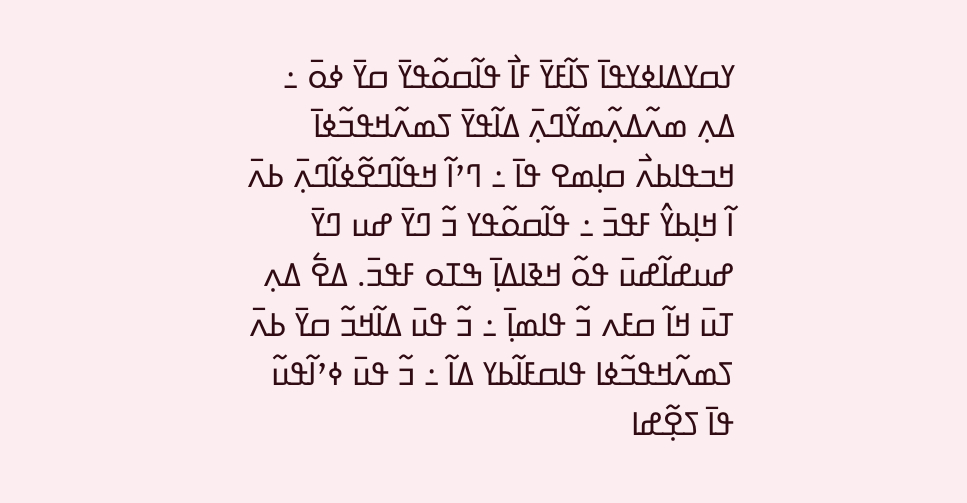ߌߛߌߡߊߦߌߟߊ߫ ߖߊ߬ߓߌ߫ ߓߊ߯ ߟߊ߬ߛߋ߬ߟߌ߫ ߛߌ߫ ߦߋ߫ ߸ ߡߍ߲ ߘߍ߬ߡߍ߲߬ߘߌ߬ߣߍ߲߫ ߡߊ߬ߟߌ߫ ߖߘߍ߬ߞߟߏ߬ߦߊ߫ ߞߏߟߊߕߍ߯ ߛߊ߲ߘߐ ߟߊ߫ ߸ ߣߴߊ߬ ߞߟߊ߬ߣߐ߬ߦߊ߬ߣߍ߲߫ ߕߍ߫ ߊ߬ ߞߊ߲ߕߌ߮ ߓߟߏ߫ ߸ ߟߊ߬ߛߋ߬ߟߌ ߏ߬ ߣߌ߫ ߝߎ ߣߌ߫ ߝߎߝߊ߬ߝߎ߫ ߟߋ߬ ߞߢߊߡߊ߲߫ ߒߠߋ ߓߟߏ߫. ߡߐ߱ ߡߍ߲ ߠߎ߫ ߞߊ߬ ߛߓߍ ߏ߬ ߟߊߘߊ߲߫ ߸ ߏ߬ ߟߎ߫ ߡߊ߬ߞߏ߬ ߛߌ߫ ߕߍ߫ ߖߘߍ߬ߞߟߏ߬ߦߊ ߟߊߛߓߊ߬ߕߌ ߡߊ߬ ߸ ߏ߬ ߟߎ߫ ߦߴߊ߬ߟߎ߬ ߟߊ߫ ߖߐ߲߬ߝߊ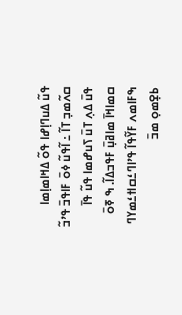ߟߎ߬ ߡߎߣߊ߲ߝߊ ߟߋ߬ ߡߞߊߘߊ߲ߘߊ ߛߍ߬ߘߏ߲ ߠߊ߬ ߸ ߊ߬ߟߎ߬ ߦߋ߫ ߓߊߟߏ߫ ߟߴߏ߬ ߟߎ߫ ߡߍ߲ ߠߎ߫ ߖߎߝߘߊ ߟߎ߬ ߟߊ߫ ߛߘߊߞߊ߫ ߘߊߥߎ߲߫ ߓߟߏߡߊ߬. ߒ ߧߋ߫ ߒߓߊߘߍ ߓߌ߬ߟߊ߬ ߟߴߊߣߑߛߊߙߑߘߌߣ ߕߐ߲ߘߋ߲ ߘߏ߫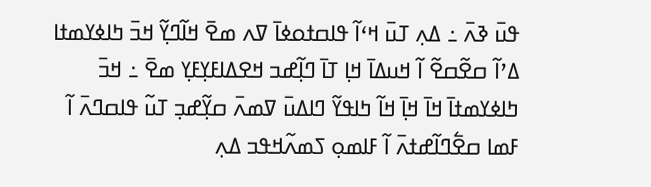ߟߎ߫ ߢߍ߫ ߸ ߡߍ߲ ߠߎ߫ ߞߵߊ߬ ߟߊߛߙߋߦߊ߫ ߜߍ ߘߐ߫ ߞߊ߬ߣߌ߲߬ ߞߏ߫ ߤߊߦߌߘߙߊ ߡߴߊ߬ ߛߐ߬ߛߐ߬ ߊ߬ ߞߎߡߊ߫ ߞߊ߲ ߠߊ߫ ߣߊ߲߬ߝߏ ߞߐߡߊߓߌ߲ߓߌ߲ ߘߐ߫ ߸ ߞߏ߫ ߤߊߦߌߘߙߊ߫ ߞߊ߫ ߞߊ߲߫ ߞߊ߬ ߤߊߟߌ߬ ߣߊߡߎ߫ ߜߘߍ߫ ߛߌ߲߬ߝߏ߲ ߠߎ߬ ߟߊߛߣߍ߫ ߊ߬ ߓߘߊ ߛߐ߱ߣߊ߬ߝߙߍ߫ ߊ߬ ߓߊߘߋ߲ ߖߘߍ߬ߞߟߏ ߡߍ߲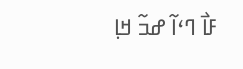ߓߊ߯ ߣߵߊ߬ ߝߏ߬ ߞߊ߲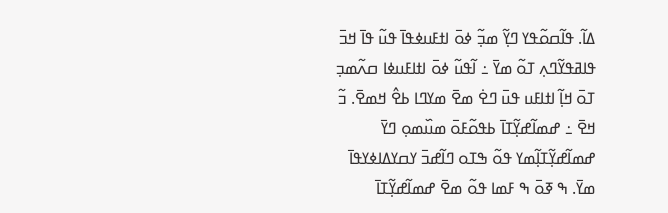ߡߊ߬. ߟߊ߬ߛߋ߬ߟߌ ߣߌ߲߬ ߘߏ߲߬ ߦߋ߫ ߊߙߓߎߦߟߊ߫ ߟߎ߬ ߟߊ߫ ߞߏ߫ ߟߊߥߟߌ߬ߣߍ߲ ߠߋ߬ ߘߌ߫ ߸ ߊ߬ߟߎ߬ ߦߋ߫ ߊߙߊߓߎߦߊ ߛߍ߬ߘߏ߲ ߠߋ߫ ߞߊ߲߬ ߊߙߊߓߎ ߟߎ߫ ߣߐ߭ ߘߐ߫ ߘߌߣߊ ߕߐ߮ ߞߘߐ߫. ߏ߬ ߞߐ߫ ߸ ߝߘߊ߬ߝߌ߲߬ߠߊ߫ ߕߟߋ߬ߓߋ߫ ߘߎ߰ߘߋ߲ ߣߌ߫ ߝߘߊ߬ߝߌ߲߬ߠߊ߲߬ߘߌ ߟߋ߬ ߒߠߋ ߣߊ߬ߝߏ߫ ߌߛߌߡߊߦߌߟߊ߫ ߘߌ߫. ߒ ߧߋ߫ ߒ ߓߘߊ ߟߋ߬ ߘߐ߫ ߝߘߊ߬ߝߌ߲߬ߠߊ߫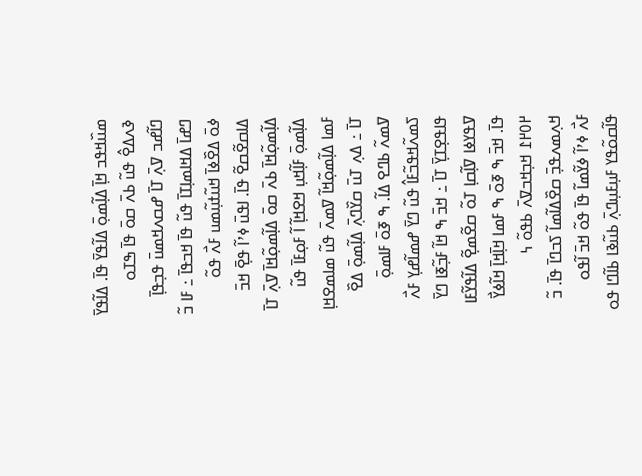ߘߎ߰ߞߟߏ ߞߊ߲߫ ߡߊ߲߬ߘߋ߲߫ ߡߊ߬ߟߌ߫ ߟߊ߫. ߡߊ߬ߟߌ߫ ߢߍߡߐ߮ ߟߎ߬ ߕߍ߫ ߛߋ߫ ߟߊ߫ ߒߠߋ ߣߊ߬ߝߏ ߜߍ߲߫ ߠߊ߫ ߝߛߍߞߘߎ߫ ߟߏ߲ߟߊ߲߫ ߣߝߊ߫ ߡߞߊߘߊ߲ߠߊ߫ ߟߎ߬ ߟߊ߫ ߞߏߟߊ߫ ߸ ߓߊ ߏ߬ ߦߋ߫ ߡߐ߰ߦߊ߫ ߞߎ߬ߙߎ߲߬ߘߎ ߓߍ߯ ߟߋ߬ ߡߊߛߐ߬ߛߐ߬ ߟߊ߫. ߊߟߎ߫ ߦߴߊ߬ ߟߐ߲߫ ߞߏ߫ ߡߊ߲߬ߘߋ߲߬ߞߊ߫ ߕߍ߫ ߛߋ߫ ߡߊ߲߬ߘߋ߲߬ߞߊ߫ ߜߍ߲߫ ߠߊ߫ ߡߊ߲߬ߘߋ߲߫ ߓߊ߲߬ߞߎ߲ ߞߐߞߊ߲߬ ߊ߬ ߓߋ߲ߓߊ߫ ߟߎ߬ ߓߘߊ ߡߊ߲߬ߘߋ߲߬ߞߊ߬ ߜߘߍ߫ ߟߎ߬ ߘߊߘߐߞߊ߲ ߠߊ߫ ߸ ߡߍ߲ ߠߎ߫ ߛߌ߰ߣߍ߲߫ ߡߊ߲߬ߘߋ߲߫ ߡߐ߰ ߜߘߍ߬ ߕߣߐ ߡߊ߬. ߒ ߧߋ߫ ߓߊߘߋ߲߫ ߖߘߍ߬ߞߟߏ߬ߓߊ߮ ߟߎ߬ ߣߌ߫ ߝߘߊ߬ߝߌ߲ ߓߍ߯ ߟߊߟߐ߲ߠߌ߲߫ ߠߊ߫ ߸ ߞߏ߫ ߒ ߞߊ߬ ߓߏ߲߬ߧߊ ߣߌ߫ ߜߟߌߦߊ ߜߊ߲߬ߛߊ߲ ߠߋ߬ ߛߐ߬ߘߐ߲߬ ߡߊ߬ߟߌ߬ߓߊ ߟߊ߫. ߞߏ߫ ߒ ߧߋ߫ ߒ ߓߘߊ ߞߊ߲߫ߞߊ߲߫ ߞߊ߬ߦߌ߯ ߂߀߂߁ ߞߏ߲ߞߏߜߍ߫ ߕߟߋ߬ ߆ ߞߍ߲ߘߍߟߏ߲߫ ߛߐ߰ߡߊ߬ߘߊ߬ ߖߏߣߊ߫ ߟߊ߫. ߏ߬ ߓߍ߯ ߦߴߊ߬ ߦߌ߬ߘߊ߬ ߟߊ߫ ߟߋ߬ ߞߏ߫ ߊ߬ߟߋ ߟߊ߬ߛߋ߬ߟߌ ߓߎ߲ߓߎ߲ߣߍ߲߫ ߕߎ߬ߢߊ ߕߊ߬ߣߊ ߟߋ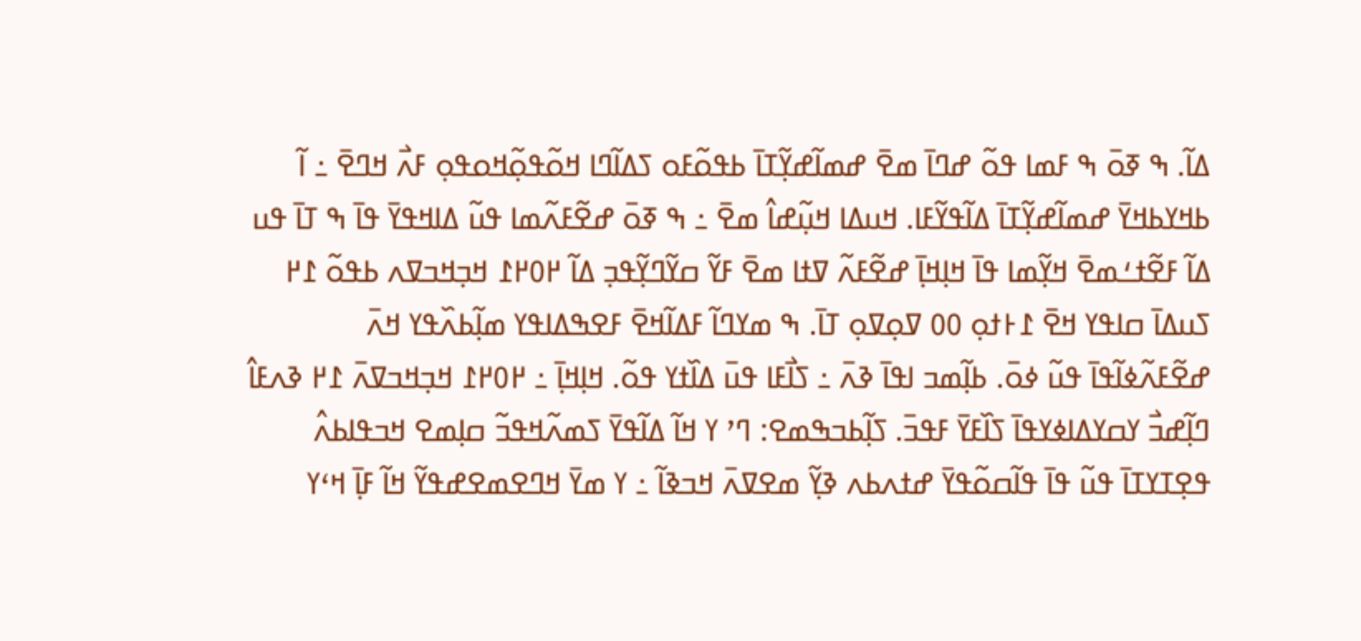ߡߊ߬. ߒ ߧߋ߫ ߒ ߓߘߊ ߟߋ߬ ߝߣߊ߫ ߘߐ߫ ߝߘߊ߬ߝߌ߲߬ߠߊ߫ ߕߟߋ߬ߓߋ ߖߡߊ߬ߣߊ ߞߋ߬ߟߋ߲߬ߞߋߟߋ߲ ߓߍ߯ ߞߣߐ߫ ߸ ߊ߬ ߕߞߌߕߞߌ߫ ߝߘߊ߬ߝߌ߲߬ߠߊ߫ ߡߊ߬ߟߌ߬ߓߊ. ߞߎߡߊ ߞߎ߲߬ߝߊ߮ ߘߐ߫ ߸ ߒ ߧߋ߫ ߝߐ߬ߓߍ߬ߘߊ ߟߎ߬ ߡߊߞߟߌ߫ ߟߊ߫ ߒ ߠߊ߫ ߟߎ ߡߊ߬ ߓߐ߬ߙߑߘߐ߫ ߞߌ߲߬ߘߊ ߟߊ߫ ߞߊ߲ߞߊ߲߫ ߝߐ߬ߓߍ߬ ߜߙߊ ߘߐ߫ ߓߌ߬ ߛߌ߬ߣߌ߲߬ߟߏ߲ ߡߊ߬ ߂߀߂߁ ߞߏ߲ߞߏߜߍ ߕߟߋ߬ ߁߂ ߖߎߡߊ߫ ߛߊߟߌ ߞߐ߫ ߁߅ߙߋ߲ ߀߀ ߜߋ߲ߜߋ߲ ߠߊ߫. ߒ ߘߌߣߊ߬ ߓߡߊ߬ߞߐ߫ ߓߐߒߡߊߟߌ ߘߊ߲߬ߕߍ߰ߟߌ ߞߍ߫ ߝߐ߬ߓߍ߬ߦߊ߬ߟߊ߫ ߟߎ߬ ߦߋ߫. ߕߊ߲߬ߘߏ ߊߟߊ߫ ߢߍ߫ ߸ ߖߊ߯ߓߊ ߟߎ߫ ߡߊ߰ߙߌ ߟߋ߬. ߞߊ߲ߞߊ߲߫ ߸ ߂߀߂߁ ߞߏ߲ߞߏߜߍ߫ ߁߂ ߢߍߓߊ߮ ߣߊ߲߬ߝߏ߯ ߌߛߌߡߊߦߌߟߊ߫ ߖߊ߰ߓߌ߫ ߓߟߏ߫. ߖߊ߲߬ߕߏߒߘߐ: ߣߴ ߌ ߞߊ߬ ߡߊ߬ߟߌ߫ ߖߘߍ߬ߞߟߏ߬ ߛߊ߲ߘߐ ߞߏߟߊߕߍ߮ ߟߐ߲ߠߌߠߊ߫ ߟߎ߬ ߟߊ߫ ߟߊ߬ߛߋ߬ߟߌ߫ ߝߙߍߕߍ ߢߌ߲߬ ߘߐߜߍ߫ ߞߏߢߊ߬ ߸ ߌ ߘߌ߫ ߞߣߐߘߐߝߟߌ߬ ߞߊ߬ ߓߊ߲߫ ߞߵߌ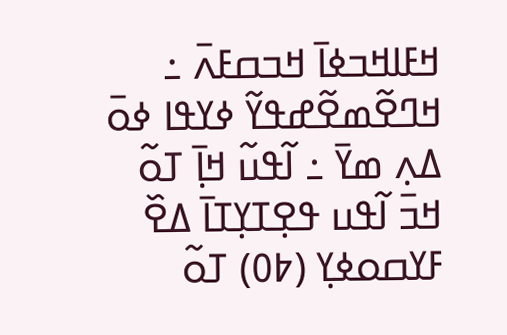ߞߓߊߞߏߦߊ߫ ߞߏߛߓߍ߫ ߸ ߞߣߐ߬ߘߐ߬ߝߟߌ߬ ߦߌߟߊ ߦߋ߫ ߡߍ߲ ߘߌ߫ ߸ ߊ߬ߟߎ߬ ߞߊ߲߫ ߠߋ߬ ߞߏ߫ ߊ߬ߟߎ ߟߐ߲ߠߌ߲ߠߊ߫ ߡߐ߰ ߓߌߛߋߦߌ߲ (߈߀) ߠߋ߬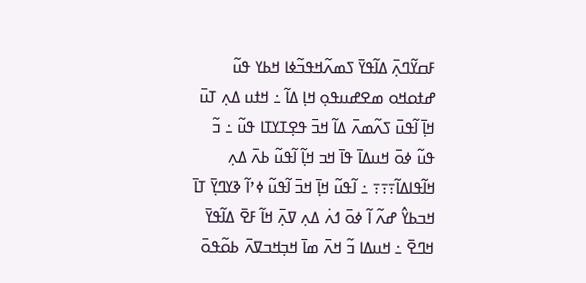ߓߛߌ߬ߣߍ߲߫ ߡߊ߬ߟߌ߫ ߖߘߍ߬ߞߟߏ߬ߦߊ ߞߕߌ ߟߎ߬ ߝߙߋߞߋ ߘߐߝߎߟߋ߲ ߞߊ߲ ߡߊ߬ ߸ ߞߙߎ ߡߍ߲ ߠߎ߫ ߞߊ߲߫ ߊ߬ߟߎ߫ ߖߍ߬ߘߍ߫ ߡߊ߬ ߞߏ߫ ߟߐ߲ߠߌߠߊ ߟߎ߬ ߸ ߏ߬ ߟߎ߬ ߦߋ߫ ߞߎߡߊ߫ ߟߊ߫ ߞߏ ߞߊ߲߬ ߊ߬ߟߎ߬ ߕߍ߫ ߡߍ߲ ߞߊ߬ߟߊߡߊ߬߹߹߹ ߸ ߊ߬ߟߎ߬ ߞߊ߲߫ ߞߏ߫ ߊ߬ߟߎ߬ ߦߴߊ߬ ߢߌߣߌ߲߫ ߠߊ߫ ߞߏߕߌ߮ ߝߍ߬ ߊ߬ ߦߋ߫ ߗߍ߭ ߡߍ߲ ߜߍ߲߫ ߞߊ߬ ߓߐ߫ ߡߊ߬ߟߌ߫ ߞߣߐ߫ ߸ ߞߎߡߊ ߏ߬ ߞߍ߫ ߘߊ߫ ߞߏ߲ߞߏߜߍ߫ ߕߋ߬ߟߋ߫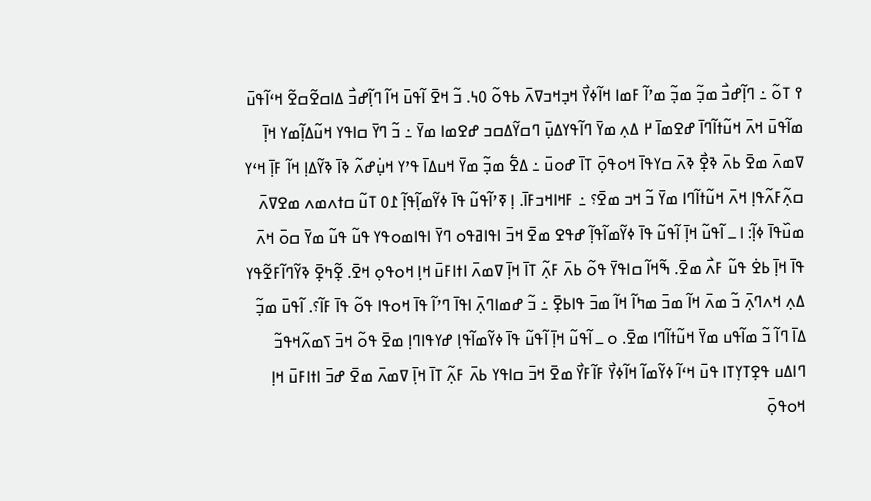߉ ߠߋ߬ ߸ ߣߊ߲߬ߝߏ߯ ߘߏ߲߬ ߘߏ߲߬ ߘߴߊ߬ ߓߘߊ ߞߊ߬ߦߌ߯ ߞߏ߲ߞߏߜߍ߫ ߕߟߋ߬ ߀߆. ߏ߬ ߞߐ߫ ߊ߬ߟߎ߫ ߞߊ߬ ߣߊ߲߬ߝߏ߯ ߡߊߛߐ߬ߛߐ߬ ߞߵߊ߬ߟߎ߫ ߘߊ߬ߟߎ߫ ߞߍ߫ ߞߎ߬ߙߊ߬ߣߊ߫ ߝߐߘߊ߫ ߂ ߡߍ߲ ߘߌ߫ ߣߊ߬ߟߌߡߎ߲߫ ߣߛߌ߬ߡߛߏ ߝߐߘߊ ߘߌ߫ ߸ ߏ߬ ߣߌ߫ ߛߊߟߌ ߞߎ߬ߡߊ߲߬ߘߌ ߞߊ߲߫ ߜߘߍ߫ ߘߐ߫ ߕߍ߫ ߢߐ߲߯ ߢߍ߫ ߛߌߟߊ߫ ߞߋߟߋ߲߫ ߠߊ߫ ߝߋߎ߫ ߸ ߡߐ߱ ߘߏ߲߬ ߘߌ߫ ߞߎߡߊ߫ ߟߴߌ ߞߎ߲߭ߝߍ߬ ߢߊ߫ ߢߌ߬ߡߊ߲ ߞߊ߬ ߓߊ߲߫ ߞߵߌ ߛߍ߲߬ߓߍ߬ߟߊ߲ ߞߍ߫ ߞߎ߬ߙߊ߬ߣߊ ߘߌ߫ ߏ߬ ߞߏ ߘߐ߫؟ ߸ ߓߞߊߞߏߓߊ߫. ߊ߲ ߧߴߊ߬ߟߎ߬ ߟߊ߫ ߦߌ߬ߘߊ߲߬ߟߊ߲߬ ߁߀ ߠߎ߬ ߛߙߍߘߍ ߘߐߜߍ߫ ߘߎ߰ߟߊ߫ ߦߊ߲߬: ߊ ߺ ߊ߬ߟߎ߬ ߞߊ߲߫ ߊ߬ߟߎ߬ ߟߊ߫ ߦߌ߬ߘߊ߬ߟߊ߲߬ ߝߟߐ ߘߐ߫ ߞߏ߫ ߊߟߊߥߟߋ ߣߌ߫ ߊߟߊߘߋߟߌ ߟߎ߬ ߟߎ߬ ߘߌ߫ ߛߋ߫ ߞߍ߫ ߟߊ߫ ߞߊ߲߫ ߕߐ߭ ߟߎ߬ ߓߍ߯ ߘߐ߫. ߒ߬ߞߊ߬ ߛߊߟߌ߫ ߟߋ߬ ߕߍ߫ ߓߍ߲߬ ߠߊ߫ ߞߊ߲߫ ߜߘߍ߫ ߊߙߊߓߎ߫ ߞߊ߲ ߞߋߟߋ߲ ߞߐ߫. ߐ߲߬ߤߐ߲߫ ߢߌ߬ߣߊ߬ߓߐ߬ߟߌ ߡߍ߲ ߞߍߣߍ߲߫ ߏ߬ ߘߍ߫ ߞߊ߬ ߘߏ߫ ߘߤߊ߬ ߞߊ߬ ߘߏ߫ ߟߊߕߐ߲߫ ߸ ߏ߬ ߝߘߊߣߍ߲߫ ߊߟߊ߫ ߣߴߊ߬ ߟߊ߫ ߞߋߟߊ ߟߋ߬ ߟߊ߫ ߓߊ߬؟. ߊ߬ߟߎ߫ ߘߏ߲߬ ߡߊ߫ ߣߊ߬ ߏ߬ ߘߊ߬ߟߎ ߘߌ߫ ߞߎ߬ߙߊ߬ߣߊ ߘߐ߫. ߋ ߺ ߊ߬ߟߎ߬ ߞߊ߲߫ ߊ߬ߟߎ߬ ߟߊ߫ ߦߌ߬ߘߊ߬ߟߊ߲ ߝߌߟߊߣߊ߲ ߘߐ߫ ߟߋ߬ ߞߏ߫ ߖߘߍ߬ߞߟߏ߬ ߣߊߡߎ ߟߐ߲ߠߌ߲ߠߊ ߟߎ߫ ߞߵߊ߬ ߦߌ߬ߘߊ߬ ߞߊ߬ߦߌ߯ ߓߊ߬ߓߌ߯ ߘߐ߫ ߞߏ߫ ߛߊߟߌ ߕߍ߫ ߓߍ߲߬ ߠߊ߫ ߞߊ߲߫ ߜߘߍ߫ ߘߐ߫ ߝߏ߫ ߊߙߊߓߎ߫ ߞߊ߲ ߞߋߟߋ߲߫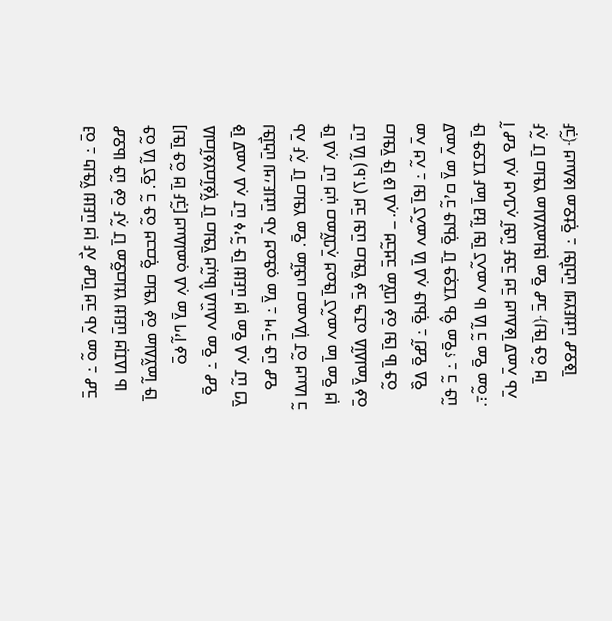ߔߋ߫ ߸ ߤߊߟߌ߬ ߊߙߊߓߎ߫ ߞߊ߲ ߓߍ߯ ߝߣߊ߫ ߞߏ߫ ߕߍ߫ ߘߋ߬ ߸ ߝߏ߫ ߝߐߕߊ ߟߎ߬ ߦߋ߫ ߓߍ߲߬ ߠߊ߫ ߘߐ߬ߛߊߙߌ ߊߙߊߓߎ߫ ߞߊ߲ߠߡߊ ߕߊ ߟߋ߬ ߡߊ߬ ߖߐ߫. ߏ߬ ߟߋ߬ ߞߏߛߐ߲߬ ߛߊߟߌ ߦߋ߫ ߘߊߡߌ߬ߘߊ߬ ߟߊ߫ [ߊߟߊ߫ ߟߋ߬ ߞߊ߫ ߓߏ߲߬] ߞߎߡߊߘߋ߲ ߡߍ߲ ߘߌ߫ ߣߴߊ߬ ߦߋ߫ ߡߊߛߊ߬ߦߌߛߊ߬ߦߌ߲߬ ߠߊ߫ ߛߊߟߌ߫ ߞߎ߲߬ߕߊ߮ ߡߎ߰ߡߍ ߘߐ߫ ߸ ߝߐ߫ ߢߊ߫ ߜߘߍ ߡߍ߲ ߠߎ߫ ߦߴߏ߬ ߟߊ߫ ߊߙߊߓߎ߫ ߞߊ߲ ߘߐ߫ ߡߍ߲ ߠߎ߬ ߣߌ߫ ߊߟߊ߯ߤߎ߫ ߊߞߑߓߊߙߎ߫ ߕߍ߫ ߞߋߟߋ߲ ߘߌ߫ ߸ ߞߴߏ߫ ߟߎ߫ ߝߐ ߕߍ߫ ߓߍ߲߬ ߠߊ߫ ߛߊߟߌ ߘߐ߫. ߘߊ߬ߟߎ ߛߘߍߡߊ߲߫ ߠߋ߬ ߞߎߡߊ ߏ߬ ߟߊ߫ ߡߍ߲ ߠߎ߫ ߞߎ߲߭ ߛߘߌ߬ߣߍ߲߫ ߞߋߟߊ߫ ߖߍ߬ߘߍ ߘߊ߫ ߘߐ߫ ߞߊ߲ ߠߎ߫ ߡߊ߬ (ߕ.ߖ) ߞߏ߫ ߊߟߎ߫ ߛߊߟߌ߫ ߦߏ߫ ߒߠߋ ߡߊ߬ߡߊߘߌ߫ ߦߋ߫ ߛߊߟߌ߫ ߟߊ߫ ߢߊ ߡߍ߲. ߺ ߞߏ߬ߞߏ߫ ߘߌ߯ߣߊ ߦߋ߫ ߊߟߊ߫ ߕߊ߫ ߟߋ߬ ߘߍ߫ ߞߍ߬ ߸ ߊߟߊ߫ ߖߍ߬ߘߍ ߡߊ߫ ߡߍ߲ ߟߊߕߐ߲߫ ߸ ߊ߬ߝߐ߫ ߡߐ߰ ߜߘߍ߫ ߘߌ߫ ߛߴߏ߬ ߟߊߕߐ߲߫ ߠߊ߫ ߟߐ߲ߠߌ ߕߐ߮ ߘߐ߫؟ ߸ ߏ߬ ߟߎ߬ ߟߊ߫ ߟߐߠߌ ߓߘߊ߫ ߥߙߊ߬ ߊߟߊ߫ ߖߍ߬ߘߍ ߕߊ ߡߊ߬ ߏ߬ ߘߐ߫ ߘߋ߬߹. ߊ߬ ߝߐ ߡߍ߲ ߞߍߣߍ߲ ߊ߬ߟߎ߬ ߓߟߏ߫ ߞߏ߫ ߞߎߡߦߊ߫ ߜߘߍ߫ ߕߍ߫ ߓߍ߲߬ ߠߊ߫ ߛߊߟߌ ߘߊߡߌߘߊߟߊ߲ ߘߐ߫ ߝߏ߫ ﴿ߊߟߊ߫ ߟߋ߬ ߞߊ߫ ߓߏ߲߬﴾ ߞߎߡߦߊ ߘߐߙߐ߲߫ ߸ ߊߟߊ߯ߤߎ߫ ߊߞߌߓߊߙߎ߫ ߝߐߢߊ߫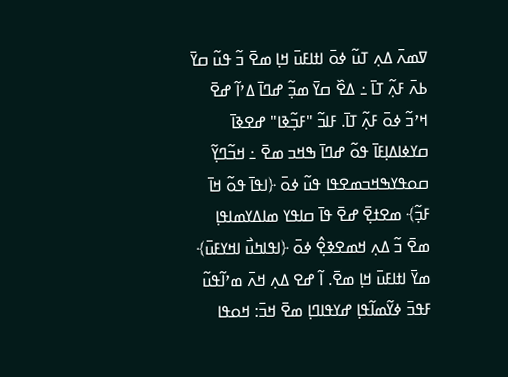ߜߘߍ߫ ߡߍ߲ ߠߎ߬ ߦߋ߫ ߊߙߊߓߎ߫ ߞߊ߲ ߘߐ߫ ߏ߬ ߟߎ߬ ߛߌ߫ ߕߍ߫ ߓߍ߲߬ ߠߊ߫ ߸ ߡߐ߰ ߛߌ߫ ߘߏ߲߬ ߝߣߊ߫ ߡߴߊ߬ ߝߐ߫ ߞߴߏ߬ ߦߋ߫ ߓߍ߲߬ ߠߊ߫. ߓߊߏ߬ "ߓߏ߲߬ߢߊ" ߝߐߢߊ߫ ߛߌߦߊߡߊ߲ߓߊ߫ ߟߋ߬ ߝߣߊ߫ ߒߞߏ ߘߐ߫ ߸ ߞߏ߬ߣߌ߲߬ ߛߋߟߌߒߞߏߘߐߟߊ ߟߎ߬ ߦߋ߫ ﴿ߊߟߊ߫ ߟߋ߬ ߞߊ߫ ߓߏ߲߬﴾ ߘߐߙߐ߲߫ ߝߐ߫ ߟߊ߫ ߛߊߟߌ ߘߊߡߌߘߊߟߊ߲ ߘߐ߫ ߏ߬ ߡߍ߲ ߞߘߐߢߐ߲߮ ߦߋ߫ ﴿ߊߟߊߤߎ߯ ߊߞߌߓߎ߫﴾ ߘߌ߫ ߊߙߊߓߎ߫ ߞߊ߲ ߘߐ߫. ߊ߬ ߝߐ ߡߍ߲ ߞߍ߫ ߘߴߊ߬ߟߎ߬ ߓߟߏ߫ ߦߌ߬ߘߊ߬ߟߊ߲ ߝߌߟߊߣߊ߲ ߘߐ߫ ߞߏ߫: ߞߋߟߊ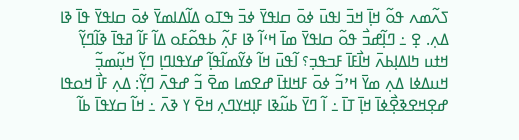ߖߍ߬ߘߍ ߟߋ߬ ߞߊ߲߫ ߞߏ߫ ߊߟߎ߫ ߦߋ߫ ߛߊߟߌ߫ ߦߏ߫ ߒߠߋ ߡߊ߬ߡߊߘߌ߫ ߦߋ߫ ߛߊߟߌ߫ ߟߊ߫ ߢߊ ߡߍ߲. ߐ߲ ߸ ߣߊ߲߬ߝߏ߯ ߟߋ߬ ߛߊߟߌ߫ ߘߊ߫ ߞߵߊ߬ ߢߊ ߓߍ߲߬ ߕߟߋ߬ߓߋ ߡߊ߬ ߓߊ߬ ߥߟߊ߫ ߢߊ߬ߣߌ߲߬ ߞߙߎ ߤߊߡߊ߲ߕߍ߫ ߞߊ߯ߓߊ߫ ߓߏߟߏ߲؟ ߊ߬ߟߎ߫ ߞߊ߬ ߦߌ߬ߘߊ߬ߟߊ߲߬ ߝߌߟߊߣߊ߲ ߣߌ߲߬ ߞߎ߲߬ߘߏ߲߬ ߞߎߡߦߊ ߡߍ߲ ߘߌ߫ ߞߴߏ߬ ߦߋ߫ ߓߞߊߙߊ߫ ߝߐߘߊ ߘߐ߫ ߏ߬ ߝߟߍ߫ ߣߌ߲߬: ߡߍ߲ ߓߊ߯ ߞߋߟߊ ߝߐ߲ߞߐߢߐ߲߯ߦߊ߫ ߞߊ߲߫ ߠߊ߫ ߸ ߊ߬ ߣߌ߫ ߕߎ߬ߢߊ ߓߊ߲ߞߌߣߍ߲ ߞߐ߫ ߌ ߢߍ߫ ߸ ߞߊ߬ ߛߌߟߊ߫ ߕߊ߬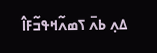ߡߍ߲ ߕߍ߫ ߖߘߍ߬ߞߟߏ߬ߓߊ߮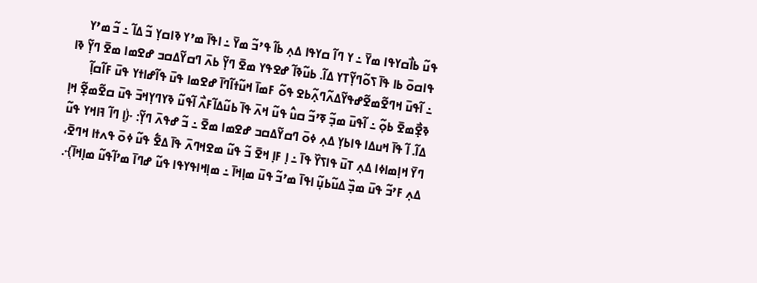ߟߎ߬ ߕߊ߯ߛߌߟߊ ߘߌ߫ ߸ ߌ ߣߊ߬ ߛߌߟߊ ߡߍ߲ ߕߊ߬ ߟߴߏ߬ ߘߌ߫ ߸ ߊߟߊ߫ ߘߴߌ ߢߊߛߌ߲ ߏ߬ ߡߊ߬ ߸ ߏ߬ ߘߴߌ ߟߊߛߋ߫ ߕߊ ߟߊ߫ ߖߋ߬ߣߌ߲߬ߠߌ ߡߊ߬. ߕߎ߬ߢߊ߬ ߝߐߟߌ ߘߐ߫ ߣߌ߲߬ ߕߍ߫ ߣߛߌ߬ߡߛߏ ߝߐߘߊ ߘߐ߫ ߣߌ߲߬ ߢߊ ߸ ߊ߬ߟߎ߫ ߞߣߐ߬ߘߐ߬ߝߟߌ߬ߡߍ߬ߣߍ߲߬ߕߐ ߟߋ߬ ߓߘߊ߫ ߞߎ߬ߙߊ߬ߣߊ߫ ߝߐߘߊ ߟߎ߫ ߟߊ߬ߝߊߙߌ ߟߎ߫ ߓߊ߬ߛߊ߲߬ ߢߐ߲߯ߘߐ߫ ߕߋ߲߬ ߸ ߊ߬ߟߎ߫ ߘߏ߲߬ ߧߴߏ߬ ߛߎ߮ ߟߎ߬ ߞߍ߫ ߟߊ߫ ߕߎ߬ߡߊ߬ߓߍ߯ ߊ߬ߟߎ߬ ߢߌߣߌ߲ߞߏ߫ ߟߎ߫ ߛߐ߬ߘߐ߲߬ ߞߊ߲ ߡߊ߬. ߊ߬ ߟߊ߫ ߞߎߡߊ ߟߊߕߌ߲ ߡߍ߲ ߦߋ߫ ߣߛߌ߬ߡߛߏ ߝߐߘߊ ߘߐ߫ ߸ ߏ߬ ߝߟߍ߫ ߣߌ߲߬: ﴿ߊ߲ ߣߊ߬ ߔߊߞߌ ߟߎ߬ ߣߌ߫ ߞߊ߲ߘߊߦߊ ߡߍ߲ ߠߎ߫ ߟߊߖߌ߰ ߟߊ߫ ߸ ߊ߲ ߓߊ߲ ߞߐ߫ ߏ߬ ߟߎ߬ ߘߐߞߣߍ߫ ߟߊ߫ ߡߐ߱ ߟߎ߬ ߦߋ߫ ߟߍߙߊ ߞߣߐ߫، ߡߍ߲ ߓߴߏ߬ ߟߎ߫ ߘߏ߲߰ ߡߎ߬ߕߎ߲߬ ߊߟߊ߫ ߘߴߏ߬ ߟߎ߫ ߘߊ߲ߞߊ߫ ߸ ߘߊ߲ߞߊߟߌߟߊ ߟߎ߬ ߝߣߊ߫ ߘߴߊ߬ߟߎ߬ ߘߊ߲ߞߊ߫﴾.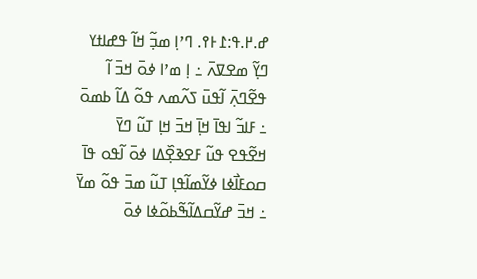ߝ.߂.ߟ:߁߅߉. ߣߴߊ߲ ߘߏ߲߬ ߞߊ߬ ߟߝߊߙߌ ߣߌ߲߬ ߘߐߜߍ߫ ߸ ߊ߲ ߘߴߊ ߦߋ߫ ߞߏ߫ ߊ߬ ߟߐ߬ߣߍ߲߫ ߊ߬ߟߎ߫ ߖߍ߬ߘߍ ߟߋ߬ ߡߊ߬ ߕߘߋ߫ ߸ ߓߊߏ߬ ߊߟߊ߫ ߞߊ߲߫ ߞߏ߫ ߞߊ߲ ߠߎ߬ ߣߌ߫ ߞߐ߬ߟߐ ߟߎ߬ ߓߐߢߐ߲߰ߡߊ ߦߋ߫ ߊ߬ߟߋ ߟߊ߫ ߛߋߓߊ߯ߦߊ ߦߌ߬ߘߊ߬ߟߊ߲ ߠߎ߬ ߘߏ߫ ߟߋ߬ ߘߌ߫ ߸ ߞߏ߫ ߝߌ߬ߛߡߊ߬ߒ߬ߕߋ߬ߦߊ ߦߋ߫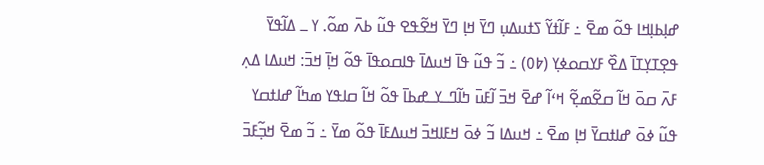ߝߊ߲ߕߊ߲ߞߊ ߟߋ߬ ߘߐ߫ ߸ ߓߊ߬ߙߌ߬ ߖߙߎߡߎ߲ ߣߌ߫ ߞߊ߲ ߣߌ߫ ߞߐ߬ߟߐ ߟߎ߬ ߕߍ߫ ߘߋ߬. ߌ ߺ ߡߊ߬ߟߌ߫ ߟߐ߲ߠߌ߲ߠߊ߫ ߡߐ߰ ߓߌߛߋߦߌ߲ (߈߀) ߸ ߏ߬ ߟߎ߬ ߟߊ߫ ߞߎߡߊ߫ ߟߊߛߋߟߊ߫ ߟߋ߬ ߞߊ߲߫ ߞߏ߫: ߞߎߡߊ ߡߍ߲ ߓߍ߫ ߛߋ߫ ߞߊ߬ ߛߐ߬ߘߐ߲߬ ߞߵߊ߬ ߝߐ߫ ߞߏ߫ ߊ߬ߓߎ߫ ߤߊ߬ߣߺߌߺߝߕߊ߫ ߟߋ߬ ߞߊ߬ ߛߊߟߌ ߘߤߊ߬ ߝߊߙߛߌ ߟߎ߬ ߦߋ߫ ߝߊߙߛߌ߫ ߞߊ߲ ߘߐ߫ ߸ ߞߎߡߊ ߏ߬ ߦߋ߫ ߞߓߊߞߏ߫ ߞߎߡߓߊ߫ ߟߋ߬ ߘߌ߫ ߸ ߏ߬ ߘߐ߫ ߞߏ߲߬ߓߏ߫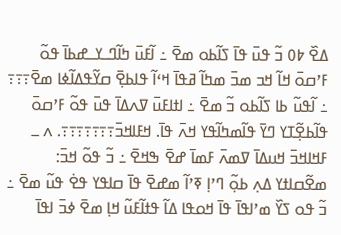ߡߐ߰ ߈߀ ߏ߬ ߟߎ߫ ߟߊ߫ ߖߊ߬ߕߋ ߘߐ߫ ߸ ߊ߬ߓߎ߫ ߤߊ߬ߣߺߌߺߝߕߊ߫ ߟߋ߬ ߓߴߛߋ߫ ߞߊ߬ ߞߏ ߘߏ߫ ߘߤߊ߬ ߥߟߊ߫ ߞߵߊ߬ ߟߊߕߐ߲߫ ߛߌ߬ߟߡߊ߬ߦߊ ߘߐ߫߹߹߹ ߸ ߊ߬ߟߎ߬ ߕߊ ߖߊ߬ߕߋ ߏ߬ ߘߐ߫ ߸ ߊߙߊߓߎ߫ ߜߍߡߊ߫ ߟߎ߫ ߟߋ߬ ߓߴߛߋ߫ ߟߊ߬ߕߐ߲߬ߠߌ ߣߌ߫ ߟߊ߬ߘߤߊ߬ߟߌ ߞߍ߫ ߟߊ߫. ߞߓߊߞߏ߫߹߹߹߹߹߹߹. ߍ ߺ ߓߞߊߞߏ߫ ߞߎߡߊ߫ ߜߘߍ߫ ߓߘߊ߫ ߝߐ߫ ߒߞߐ߫ ߸ ߏ߬ ߟߋ߬ ߞߏ߫: ߘߐ߬ߛߊߙߌ ߡߍ߲ ߕߋ߲߬ ߣߴߊ߲ ߧߴߊ߬ ߘߝߐ߫ ߟߊ߫ ߛߊߟߌ ߟߐ߭ ߟߎ߬ ߘߐ߫ ߸ ߏ߬ ߟߋ ߖߌ߰ ߘߴߊߟߊ߫ ߟߊ߫ ߞߋߟߊ ߡߊ߬ ߟߙߊ߬ߓߎ߬ ߞߊ߲ ߘߐ߫ ߦߏ߫ ߊߟߊ߫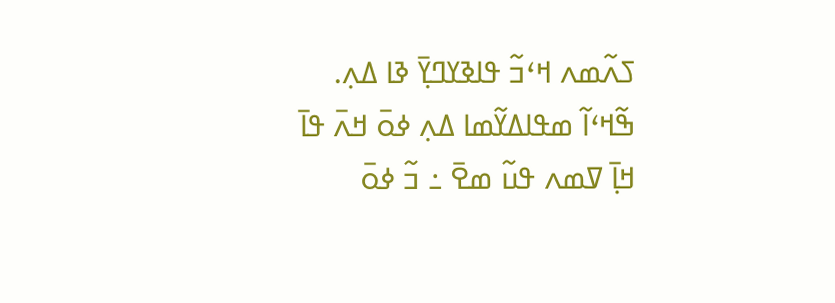ߖߍ߬ߘߍ ߞߵߏ߬ ߟߊߢߌߣߌ߲߫ ߢߊ ߡߍ߲. ߒ߬ߞߵߊ߬ ߘߟߊߡߌ߬ߘߊ ߡߍ߲ ߦߋ߫ ߞߍ߫ ߟߊ߫ ߞߊ߲߫ ߜߘߍ ߟߎ߬ ߘߐ߫ ߸ ߏ߬ ߦߋ߫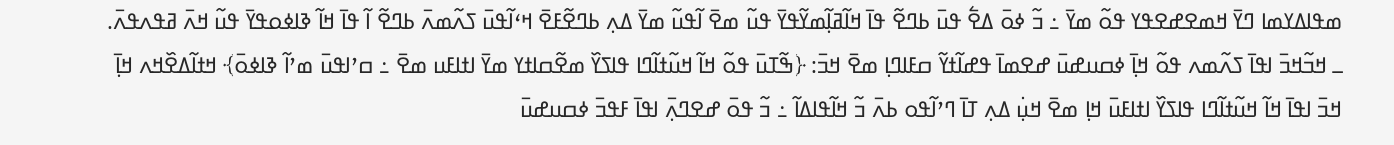ߘߟߊߡߌߘߊ ߣߌ߫ ߞߘߐߝߐߟߌ ߟߋ߬ ߘߌ߫ ߸ ߏ߬ ߦߋ߫ ߡߐ߱ ߟߎ߫ ߕߣߐ߬ ߟߊ߫ ߞߊ߬ߥߊ߲߬ߘߌ߬ߟߌ߫ ߟߎ߬ ߘߐ߫ ߊ߬ߟߎ߬ ߘߌ߫ ߡߍ߲ ߕߣߐ߬ߓߐ߫ ߞߵߊ߬ߟߎ߫ ߖߍ߬ߘߍ߫ ߕߣߐ߬ ߊ߬ ߟߊ߫ ߞߊ߬ ߢߊߦߋߟߌ߫ ߟߎ߬ ߞߍ߫ ߥߟߍߟߍ߫. ߺ ߞߏ߬ߞߏ߫ ߊߟߊ߫ ߖߍ߬ߘߍ ߟߋ߬ ߞߊ߲߫ ߦߛߎߝߎ߫ ߝߐߘߊ߫ ߟߝߊ߬ߙߌ߬ ߛߓߊߣߊ߲ ߘߐ߫ ߞߏ߫: ﴿ߒ߬ߠߎ߫ ߟߋ߬ ߞߊ߬ ߞߎ߬ߙߊ߬ߣߊ ߟߊߖߌ߰ ߘߐ߬ߛߊߙߌ ߘߌ߫ ߊߙߊߓߎ ߘߐ߫ ߸ ߛߴߊߟߎ߫ ߘߴߊ߬ ߢߊߦߋ߫﴾ ߞߙߊ߬ߡߐ߰ߞߍ ߞߊ߲߫ ߞߏ߫ ߊߟߊ߫ ߞߊ߬ ߞߎ߬ߙߊ߬ߣߊ ߟߊߖߌ߰ ߊߙߊߓߎ߫ ߞߊ߲ ߘߐ߫ ߞߎ߲߭ ߡߍ߲ ߠߊ߫ ߣߴߊ߬ߟߋ ߕߍ߫ ߏ߬ ߞߊ߬ߟߊߡߊ߬ ߸ ߏ߬ ߟߋ߫ ߝߐߣߍ߲߫ ߊߟߊ߫ ߓߟߏ߫ ߦߛߎߝߎ߫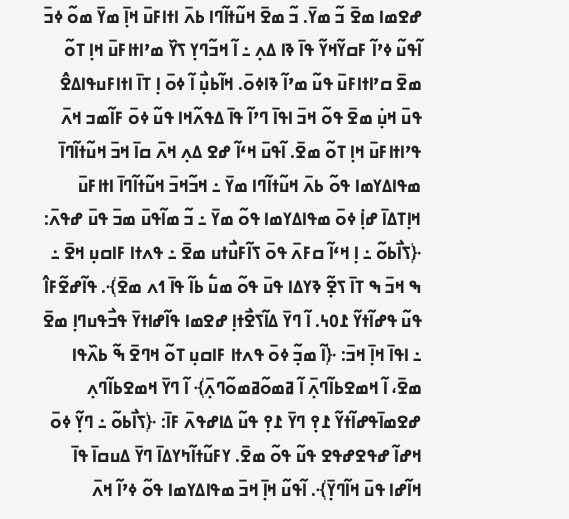ߝߐߘߊ ߘߐ߫ ߏ߬ ߘߌ߫. ߏ߬ ߘߐ߫ ߞߎ߬ߙߊ߬ߣߊ ߕߍ߫ ߊߙߊߓߎ߫ ߞߊ߲߫ ߘߌ߫ ߘߋ߬ ߦߏ߫ ߊ߬ߟߎ߬ ߦߴߊ߬ ߓߛߌ߬ߞߌ߬ ߟߊ߫ ߢߊ ߡߍ߲ ߸ ߊ߬ ߞߏ߬ߣߌ߲ ߖߌ߰ ߘߴߊߙߊߓߎ߫ ߞߊ߲ ߠߋ߬ ߘߐ߫ ߛߴߊߙߊߓߎ߫ ߟߎ߬ ߘߴߊ߬ ߢߊߦߋ߫. ߞߊ߬ߕߎ߲߯ ߊ߬ ߦߋ߫ ߊ߲ ߠߊ߫ ߊߙߊߓߎߟߊߡߐ߮ ߟߎ߫ ߞߎ߲߭ ߘߐ߫ ߟߋ߬ ߞߏ߫ ߊߟߊ߫ ߣߴߊ߬ ߟߊ߫ ߡߟߍ߬ߞߊ ߟߎ߬ ߦߋ߫ ߓߊ߬ߘߏ ߞߍ߫ ߟߴߊߙߊߓߎ߫ ߞߊ߲ ߠߋ߬ ߘߐ߫. ߊ߬ߟߎ߫ ߞߵߊ߬ ߝߐ ߡߍ߲ ߞߍ߫ ߛߊ߫ ߞߏ߫ ߞߎ߬ߙߊ߬ߣߊ߫ ߘߟߊߡߌߘߊ ߟߋ߬ ߕߍ߫ ߞߎ߬ߙߊ߬ߣߊ ߘߌ߫ ߸ ߞߏ߬ߞߏ߫ ߞߎ߬ߙߊ߬ߣߊ߫ ߊߙߊߓߎ߫ ߞߊ߲ߠߡߊ߫ ߝߊ߲߭ ߦߋ߫ ߘߟߊߡߌߘߊ ߟߋ߬ ߘߌ߫ ߸ ߏ߬ ߘߊ߬ߟߎ߫ ߘߏ߫ ߟߎ߫ ߝߟߍ߫: ﴿ߖߊ߯ߕߋ߬ ߸ ߊ߲ ߞߵߊ߬ ߛߓߍ߫ ߟߋ߫ ߖߊ߬ߓߎ߯ߙߎ ߘߐ߫ ߸ ߟߍߙߊ ߓߊߛߎ߲ ߞߐ߫ ߸ ߒ ߞߏ߫ ߒ ߠߊ߫ ߖߐ߲߬ ߢߌߡߊ ߟߎ߫ ߟߋ߬ ߘߎ߱ ߕߊ߬ ߟߊ߫ ߗߍ ߘߐ߫﴾. ߟߊ߬ߝߐ߬ߓߊ߮ ߟߎ߬ ߟߝߊ߬ߙߌ߬ ߁߀߆. ߊ߬ ߣߌ߫ ߡߊ߬ߖߐ߯ߙߊ߲ ߝߐߘߊ ߟߊ߬ߝߊߙߌ߫ ߟߏ߯ߟߎߣߊ߲ ߘߐ߫ ߸ ߊߟߊ߫ ߞߊ߲߫ ߞߏ߫: ﴿ߊ߬ ߘߏ߲߬ ߦߋ߫ ߟߍߙߊ ߓߊߛߎ߲ ߠߋ߬ ߞߣߐ߫ ߒ߬ ߕߍ߰ߟߊ ߘߐ߫، ߊ߬ ߞߘߐߕߊ߬ߣߍ߲߫ ߊ߬ ߥߘߋ߬ߥߘߋ߬ߣߍ߲߫﴾ ߊ߬ ߣߌ߫ ߞߘߐߕߊ߬ߣߍ߲ ߝߐߘߊ߫ߟߝߊ߬ߙߌ߬ ߁߉߲ ߣߌ߫ ߁߉߲ ߟߎ߬ ߡߊߝߟߍ߫ ߓߊ߫: ﴿ߖߊ߯ߕߋ߬ ߸ ߣߌ߲߬ ߦߋ߫ ߞߝߊ߬ ߝߟߐߝߟߐ ߟߎ߬ ߟߋ߬ ߘߐ߫. ߌߓߎ߬ߙߊ߬ߤߌߡߊ߫ ߣߌ߫ ߡߎߛߊ߫ ߟߊ߫ ߞߊ߬ߝߊ ߟߎ߫ ߞߊ߬ߣߌ߲߫﴾. ߊ߬ߟߎ߬ ߞߊ߲߫ ߞߏ߫ ߘߟߊߡߌߘߊ ߟߋ߬ ߦߴߊ߬ ߞߍ߫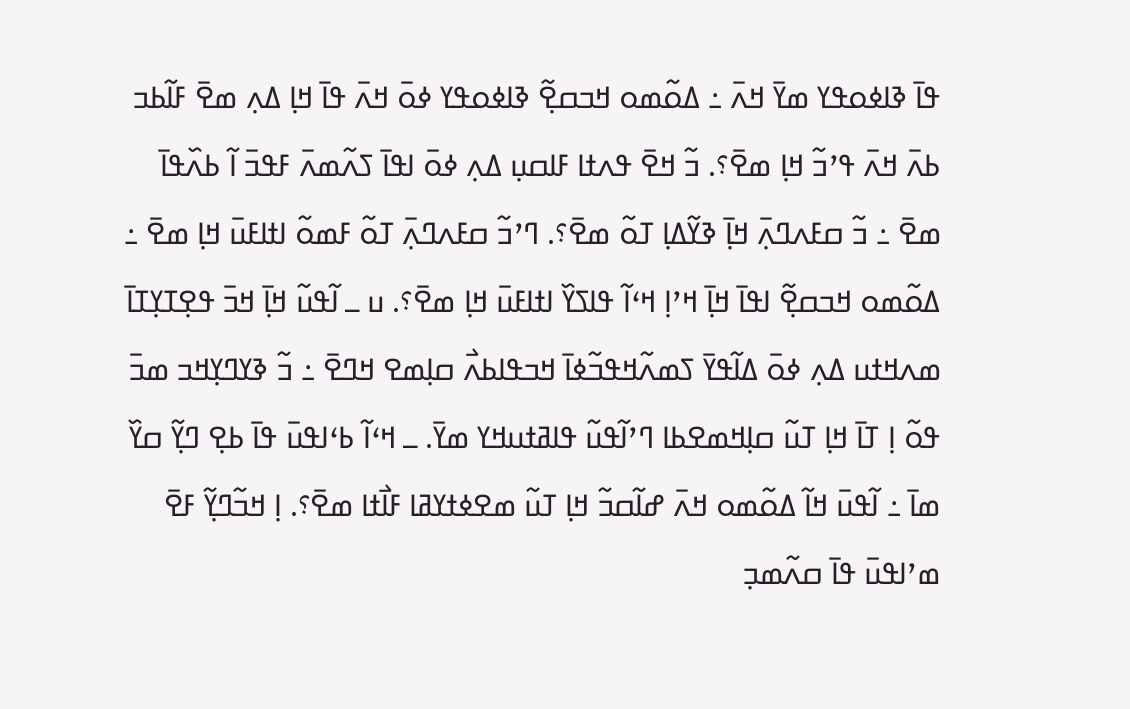ߟߊ߫ ߢߊߦߋߟߌ ߘߌ߫ ߞߍ߫ ߸ ߡߋ߬ߘߋ ߞߏߛߐ߲߬ ߢߊߦߋߟߌ ߦߋ߫ ߞߍ߫ ߟߊ߫ ߞߊ߲ ߡߍ߲ ߘߐ߫ ߓߊ߬ߕߏ ߕߍ߫ ߞߍ߫ ߟߴߏ߬ ߞߊ߲ ߘߐ߫؟. ߏ߬ ߞߐ߫ ߟߍߙߊ ߓߊߛߎ߲ ߡߍ߲ ߦߋ߫ ߊߟߊ߫ ߖߍ߬ߘߍ߫ ߓߟߏ߫ ߊ߬ ߕߍ߰ߟߊ߫ ߘߐ߫ ߸ ߏ߬ ߛߓߍߣߍ߲߫ ߞߊ߲߫ ߢߌ߬ߡߊ߲ ߠߋ߬ ߘߐ߫؟. ߣߴߏ߬ ߛߓߍߣߍ߲߫ ߠߋ߬ ߓߘߋ߬ ߊߙߊߓߎ߫ ߞߊ߲ ߘߐ߫ ߸ ߡߋ߬ߘߋ ߞߏߛߐ߲߬ ߊߟߊ߫ ߞߊ߲߫ ߞߴߊ߲ ߞߵߊ߬ ߟߊߖߌ߰ ߊߙߊߓߎ߫ ߞߊ߲ ߘߐ߫؟. ߎ ߺ ߊ߬ߟߎ߬ ߞߊ߲߫ ߞߏ߫ ߟߐ߲ߠߌ߲ߠߊ߫ ߘߍߞߙߎ ߡߍ߲ ߦߋ߫ ߡߊ߬ߟߌ߫ ߖߘߍ߬ߞߟߏ߬ߦߊ߫ ߞߏߟߊߕߍ߯ ߛߊ߲ߘߐ ߞߣߐ߫ ߸ ߏ߬ ߢߌߣߌ߲ߞߏ ߘߏ߫ ߟߋ߬ ߊ߲ ߠߊ߫ ߞߊ߲ ߠߎ߬ ߛߊ߲ߞߘߐߕߊ ߣߴߊ߬ߟߎ߬ ߟߊߥߙߎߞߌ ߘߌ߫. ߺ ߞߵߊ߬ ߕߵߊߟߎ߫ ߟߊ߫ ߕߐ߲ ߣߌ߲߬ ߛߌ߰ ߘߊ߫ ߸ ߊ߬ߟߎ߫ ߞߊ߬ ߡߋ߬ߘߋ ߞߍ߫ ߝߊ߬ߛߏ߬ ߞߊ߲ ߠߎ߬ ߘߐߦߙߌߥߊ ߓߊ߯ߙߊ ߘߐ߫؟. ߊ߲ ߞߏ߬ߣߌ߲߬ ߓߐ߫ ߘߴߊߟߎ߫ ߟߊ߫ ߛߍ߬ߘߏ߲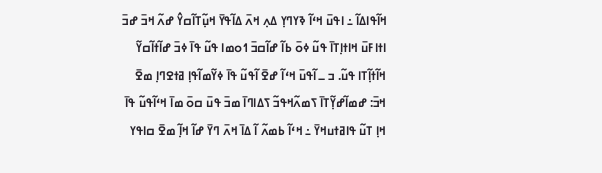ߞߊ߬ߟߊߡߊ߬ ߸ ߊߟߎ߫ ߞߵߊ߬ ߢߌߣߌ߲ ߡߍ߲ ߞߍ߫ ߡߊ߬ߟߌ߫ ߞߎ߲߬ߠߊ߬ߛߌ߮ ߝߍ߬ ߞߏ߫ ߝߏ߫ ߊߙߊߓߎ߫ ߞߊߙߊ߲ߠߊ߫ ߟߎ߬ ߦߋ߫ ߕߊ߬ ߝߊ߬ߛߏ߫ ߗߋߘߊ ߟߎ߬ ߟߊ߫ ߦߏ߫ ߝߊ߬ߙߊ߬ߛߌ߬ ߞߊ߬ߙߊ߲߬ߠߊ ߟߎ߬. ߏ ߺ ߊ߬ߟߎ߫ ߞߵߊ߬ ߝߐ߫ ߊ߬ߟߎ߬ ߟߊ߫ ߦߌ߬ߘߊ߬ߟߊ߲ ߥߙߐߣߊ߲ ߘߐ߫ ߞߏ߫: ߝߘߊ߬ߝߌ߲߬ߠߊ߫ ߖߘߍ߬ߞߟߏ߬ ߖߡߊߣߊ߫ ߘߏ߫ ߟߎ߫ ߛߋ߫ ߘߊ߫ ߞߵߊ߬ߟߎ߬ ߟߊ߫ ߞߊ߲ ߠߎ߬ ߟߊߥߙߎߞߌ߫ ߸ ߞߵߊ߬ ߕߘߍ߬ ߊ߬ ߡߊ߫ ߞߍ߫ ߣߌ߫ ߝߊ߬ ߞߊ߲߬ ߘߐ߫ ߛߊߟߌ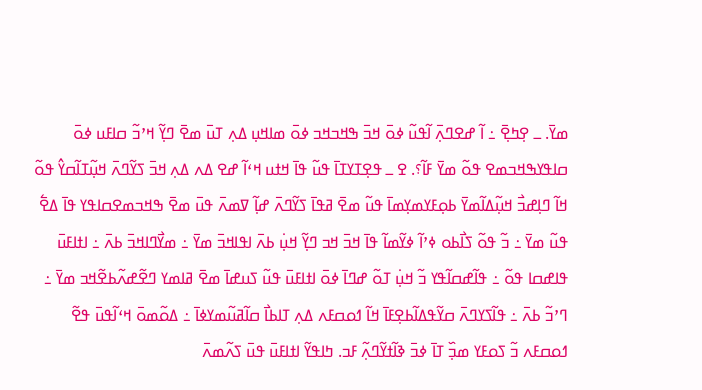ߘߌ߫. ߺ ߐ߲ߤߐ߲߫ ߸ ߊ߬ ߝߐߣߍ߲߫ ߊ߬ߟߎ߬ ߦߋ߫ ߞߏ߫ ߒߞߏߞߏ ߦߋ߫ ߘߊߞߎ߲ ߡߍ߲ ߠߎ߫ ߘߐ߫ ߣߌ߲߬ ߞߴߏ߬ ߛߊߓߎ ߦߋ߫ ߛߊߟߌߒߞߏߘߐ ߟߋ߬ ߘߌ߫ ߓߊ߬؟. ߐ ߺ ߟߐ߲ߠߌߠߊ߫ ߟߎ߬ ߟߊ߫ ߞߙߎ ߞߵߊ߬ ߝߐ ߡߍ ߡߍ߲ ߞߏ߫ ߖߌ߬ߣߍ߫ ߞߎ߲߬ߠߊ߬ߛߌ߮ ߟߋ߬ ߞߊ߬ ߣߊ߲ߝߏ߯ ߞߎ߲߬ߡߊ߬ߘߌ߫ ߕߋ߲ߓߌߘߌ߲ߘߊ߫ ߟߎ߬ ߘߐ߫ ߥߟߊ߫ ߖߌ߬ߣߍ߫ ߝߊ߲߬ ߜߘߍ߫ ߟߎ߫ ߘߐ߫ ߒߞߏߘߐߛߊߟߌ ߟߊ߫ ߡߐ߱ ߟߎ߬ ߘߌ߫ ߸ ߏ߬ ߟߋ߬ ߖߊ߯ߕߋ ߦߴߊ߬ ߦߌ߬ߘߊ߬ ߟߊ߫ ߞߏ߫ ߞߏ ߣߌ߲߬ ߞߎ߲߭ ߕߍ߫ ߊߟߊߞߏ߫ ߘߌ߫ ߸ ߘߌ߯ߣߊߞߏ߫ ߕߍ߫ ߸ ߊߙߊߓߎ߫ ߟߊߝߛߊ ߟߋ߬ ߸ ߟߊ߬ߝߛߊ߬ߟߌ ߏ߬ ߞߎ߲߭ ߠߋ߬ ߝߣߊ߫ ߦߋ߫ ߊߙߊߓߎ߫ ߟߎ߬ ߖߎߝߊ߫ ߘߐ߫ ߥߊߘߌ ߣߐ߬ߝߍ߬ߕߐ߬ߞߏ ߘߌ߫ ߸ ߣߴߏ߬ ߕߍ߫ ߸ ߟߊ߬ߖߌߣߍ߫ ߛߌ߬ߟߡߊ߬ߕߐ߲ߓߊ߫ ߞߊ߬ ߗߋߛߓߍ ߡߍ߲ ߠߊߕߊ߯ ߛߊ߬ߥߎ߬ߘߌߦߊ߫ ߸ ߡߋ߬ߘߋ߫ ߞߵߊ߬ߟߎ߫ ߟߐ߬ ߗߋߛߓߍ ߏ߬ ߖߋߓߌ ߘߏ߲߰ ߠߊ߫ ߦߏ߫ ߢߊ߬ߙߌ߬ߣߍ߲߬ ߓߏ. ߤߊߟߌ߬ ߊߙߊߓߎ߫ ߟߎ߫ ߖߍ߬ߘߍ߫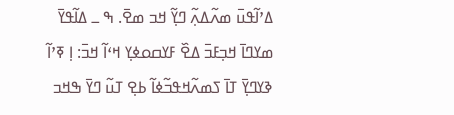ߡߴߊ߬ߟߎ߫ ߘߍ߬ߡߍ߲߬ ߣߌ߲߬ ߞߏ ߘߐ߫. ߒ ߺ ߡߊ߬ߟߌ߫ ߘߌߣߊ߫ ߞߏ߲ߓߏ߫ ߡߐ߰ ߓߌߛߋߦߌ߲ ߞߵߊ߬ ߞߏ߫: ߊ߲ ߧߴߊ߬ ߢߌߣߌ߲߫ ߠߊ߫ ߖߘߍ߬ߞߟߏ߬ߦߊ߬ ߕߐ߲ ߠߎ߬ ߣߌ߫ ߒߞߏ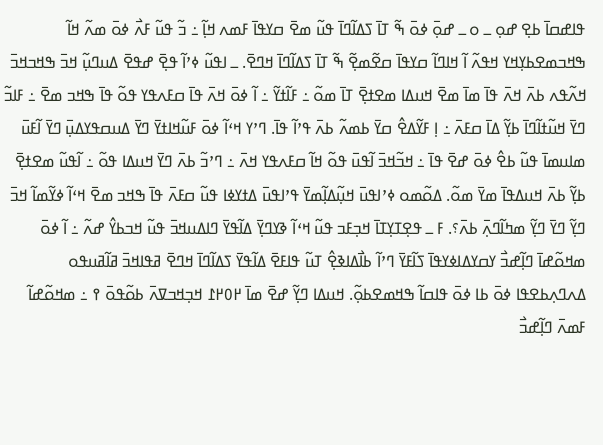ߟߊߝߛߊ߫ ߕߐ߲ ߝߋ߲ ߺ ߋ ߺ ߝߋ߲߫ ߦߋ߫ ߒ߬ ߠߊ߫ ߖߡߊ߬ߣߊ߫ ߟߎ߬ ߘߐ߫ ߛߌߟߊ߫ ߓߘߍ ߞߊ߲߬ ߸ ߏ߬ ߟߎ߬ ߓߍ߯ ߦߋ߫ ߘߍ߬ ߞߊ߬ ߒߞߏߘߐߕߌ߲ߞߌ ߞߟߍ߬ ߊ߬ ߞߊߣߊ߬ ߛߌߟߊ߫ ߛߐ߬ߘߐ߲߬ ߒ߬ ߠߊ߫ ߖߡߊ߬ߣߊ߫ ߞߣߐ߫. ߺ ߊߟߎ߬ ߦߴߊ߬ ߟߐ߲߫ ߝߟߐ߫ ߡߎߣߎ߲߬ ߞߏ߫ ߒߞߏߞߏ߫ ߞߍ߬ߟߍ ߕߍ߫ ߞߍ߫ ߟߊ߫ ߘߊ߫ ߘߐ߫ ߞߎߡߊ ߘߐߙߐ߲߫ ߠߊ߫ ߘߋ߬ ߸ ߓߊ߬ߙߌ߬ ߸ ߊ߬ ߦߋ߫ ߞߍ߫ ߟߊ߫ ߛߓߍߟߌ ߟߋ߬ ߟߊ߫ ߒߞߏ ߘߐ߫ ߸ ߓߊߏ߬ ߣߌ߫ ߞߎ߬ߙߊ߬ߣߊ߫ ߕߌ߲߬ ߡߊ߫ ߛߓߍ߫ ߸ ߊ߲ ߓߌ߬ߡߐ߮ ߛߌ߫ ߕߘߍ߬ ߕߍ߫ ߟߴߊ߬ ߟߊ߫. ߣߴߌ ߞߵߊ߬ ߦߋ߫ ߓߎ߬ߞߊߙߌ߫ ߣߌ߫ ߡߎߛߟߌߡߎ߲߫ ߣߌ߫ ߊ߬ߓߎ߫ ߘߊߎߘߊ߫ ߟߎ߬ ߕߐ߮ ߦߋ߫ ߝߐ߫ ߟߊ߫ ߸ ߞߏ߬ߞߏ߫ ߊ߬ߟߎ߫ ߟߋ߬ ߞߊ߬ ߛߓߍߟߌ ߞߍ߫ ߸ ߣߴߏ߬ ߕߍ߫ ߣߌ߫ ߞߎߡߊ ߟߋ߬ ߸ ߊ߬ߟߎ߬ ߘߐߙߐ߲߫ ߕߌ߲߬ ߕߍ߫ ߞߎߡߟߊ߫ ߘߌ߫ ߘߋ߬. ߡߋ߬ߘߋ ߦߴߊߟߎ߫ ߞߎ߲߬ߡߊ߲߬ߘߌ߫ ߟߴߊߟߎ߫ ߡߙߌߦߊ ߟߎ߬ ߛߓߍ߫ ߟߊ߫ ߒߞߏ ߘߐ߫ ߞߵߊ߬ ߦߌ߬ߘߊ߬ ߞߏ߫ ߣߌ߲߬ ߣߌ߫ ߣߌ߲߬ ߘߤߊ߬ߣߍ߲߫ ߕߍ߫؟. ߓ ߺ ߟߐ߲ߠߌ߲ߠߊ߫ ߞߏ߲ߓߏ ߟߎ߬ ߞߵߊ߬ ߢߌߣߌ߲߫ ߡߊ߬ߟߌ߫ ߣߊߡߎߞߏ߫ ߟߎ߬ ߞߏߕߌ߮ ߝߍ߬ ߸ ߊ߬ ߦߋ߫ ߘߞߋ߬ߝߊ߫ ߣߊ߲߬ߝߏ߯ ߌߛߌߡߊߦߌߟߊ߫ ߖߊ߬ߓߌ߫ ߣߴߊ߬ ߕߊ߯ߡߊߢߐ߲߮ ߠߎ߬ ߟߊߓߐ߫ ߡߊ߬ߟߌ߫ ߖߡߊ߬ߣߊ߫ ߞߣߐ߫ ߥߟߊߞߏ߫ ߥߊ߬ߥߎߟߋ ߡߍߣߍ߲ߕߐߟߊ ߦߋ߫ ߕߊ ߦߋ߫ ߟߊߛߊ߬ ߒߞߘߐߕߋ߲߬. ߞߎߡߊ ߣߌ߲߬ ߝߐ߫ ߘߊ߫ ߂߀߂߁ ߞߏ߲ߞߏߜߍ߫ ߕߋ߬ߟߋ߫ ߉ ߸ ߘߞߋ߬ߝߊ߬ ߓߘߍ߫ ߣߊ߲߬ߝߏ߯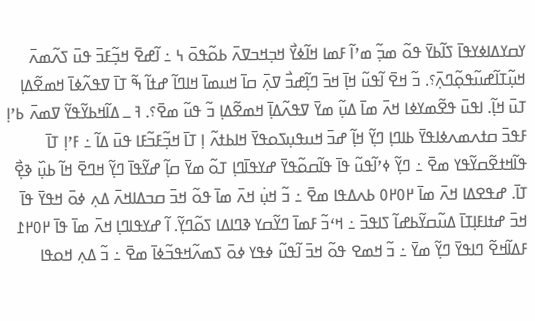ߌߛߌߡߊߦߌߟߊ߫ ߖߊ߬ߕߌ߫ ߟߋ߬ ߘߏ߲߬ ߘߴߊ߬ ߓߘߊ ߞߊ߬ߦߌ߯ ߞߏ߲ߞߏߜߍ߫ ߕߋ߬ߟߋ߫ ߆ ߸ ߊ߬ߝߐ߫ ߞߏ߲߬ߓߏ߫ ߟߎ߫ ߖߍ߬ߘߍ߫ ߞߎ߲߬ߠߊ߬ߝߎ߬ߟߋ߲߬ߣߍ߲߫؟. ߏ߬ ߞߐ߫ ߊ߬ߟߎ߬ ߞߊ߲߫ ߞߏ߫ ߣߊ߲߬ߝߏ߯ ߜߍ߲߫ ߛߊ߫ ߞߎߘߊ߫ ߞߊߣߊ߬ ߝߙߊ߬ ߒ߬ ߠߊ߫ ߜߟߍ߬ߦߊ߫ ߞߘߐ߬ߡߊ߲ ߠߎ߫ ߞߊ߲߬. ߊߟߎ߫ ߟߐ߬ߘߌߦߊ ߞߍ߫ ߘߊ߫ ߡߎ߲߬ ߘߌ߫ ߜߟߍ߬ߡߊ߲߫ ߞߘߐ߬ߡߊ߲ ߏ߬ ߟߎ߬ ߘߐ߫؟. ߔ ߺ ߡߊ߬ߞߕߌ߬ߟߌ߬ ߜߘߍ߫ ߕߴߊ߲ ߓߟߏ߫ ߛߙߍߘߍߦߊߟߌ߫ ߕߊߣߊ߲ ߣߌ߲߬ ߞߊ߲߬ ߝߏ߫ ߞߎߟߎ߲ߖߋߟߌ߫ ߞߊߕߙߍ߬ ߊ߲ ߠߊ߫ ߞߏ߲߬ߓߏ߬ߓߊ ߟߎ߫ ߡߊ߬ ߸ ߓߴߊ߲ ߠߊ߫ ߟߊ߬ߞߙߐ߬ߛߌ߬ߟߌ ߘߐ߫ ߸ ߣߌ߲߬ ߦߴߊ߬ߟߎ߬ ߟߊ߫ ߟߊ߬ߛߋ߬ߟߌ߫ ߝߌߟߊ߫ߣߊ߲ ߠߋ߬ ߘߌ߫ ߛߊ߲߬ ߝߌ߬ߟߊ߫ ߣߌ߲߬ ߞߣߐ߫ ߞߊ߬ ߕߎ߲߰ ߢߐ߲߯ ߠߊ߫. ߝߟߐߡߊ ߞߍ߫ ߘߊ߫ ߂߀߂߀ ߕߍߡߟߊ ߘߐ߫ ߸ ߏ߬ ߞߎ߲߭ ߞߍ߫ ߘߊ߫ ߟߋ߬ ߞߏ߫ ߛߏߡߊߞߍ߫ ߡߍ߲ ߦߋ߫ ߞߟߌ߫ ߟߊ߫ ߞߏ߫ ߝߙߊߓߊ߲ߠߊ߫ ߡߎ߬ߛߌ߬ߕߝߊ߬ ߖߊߟߏ߫ ߸ ߞߵߏ߬ ߓߘߊ߫ ߣߌ߬ߛߌ ߢߣߊߡߊ ߖߋ߬ߣߌ߲߬. ߊ߬ ߝߌߟߊߣߊ߲ ߞߍ߫ ߘߊ߫ ߟߊ߫ ߂߀߂߁ ߓߡߊ߬ߞߐ߬ ߣߊߟߌ߫ ߣߌ߲߬ ߘߌ߫ ߸ ߏ߬ ߞߘߐ ߟߋ߬ ߞߏ߫ ߊ߬ߟߎ߬ ߦߟߌ ߦߋ߫ ߖߘߍ߬ߞߟߏ߬ߦߊ߫ ߘߐ߫ ߸ ߏ߬ ߡߍ߲ ߞߋߟߊ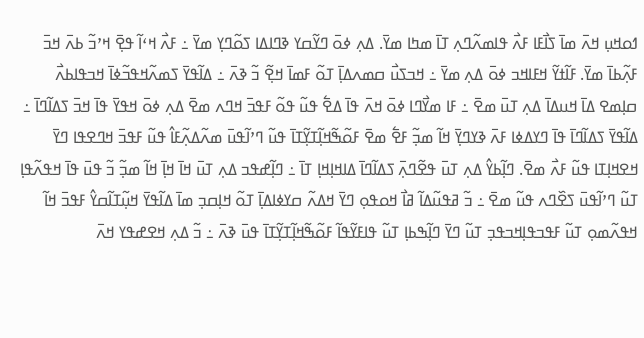ߗߋߞߎ߲ ߞߍ߫ ߘߊ߫ ߖߊ߯ߓߊ ߓߍ߯ ߟߊߘߍ߬ߣߍ߲ ߠߊ߫ ߘߤߊ ߘߌ߫. ߡߍ߲ ߦߋ߫ ߣߌ߬ߛߌ ߢߣߊߡߊ ߖߋ߬ߣߌ߲ ߘߌ߫ ߸ ߓߍ߯ ߞߵߊ߬ ߟߐ߲߫ ߞߴߏ߬ ߕߍ߫ ߞߏ߫ ߓߍ߲߬ߕߊ߫ ߘߌ߫. ߓߊ߬ߙߌ߬ ߞߓߊߞߏ ߦߋ߫ ߡߍ߲ ߘߌ߫ ߸ ߞߏߖߎ߯ ߛߘߍߡߊ߲߫ ߠߋ߬ ߓߘߊ߫ ߞߐ߲߬ ߏ߬ ߢߍ߫ ߸ ߡߊ߬ߟߌ߫ ߖߘߍ߬ߞߟߏ߬ߦߊ߫ ߞߏߟߊߕߍ߯ ߛߊ߲ߘߐ ߡߊ߫ ߞߎߡߊ߫ ߡߍ߲ ߠߎ߫ ߘߐ߫ ߸ ߓߊ ߘߌ߯ߣߊ ߦߋ߫ ߞߍ߫ ߟߊ߫ ߡߐ߱ ߟߎ߬ ߟߋ߬ ߓߟߏ߫ ߞߣߍ ߘߐ߫ ߡߍ߲ ߦߋ߫ ߞߟߌ߫ ߟߊ߫ ߞߏ߫ ߖߡߊ߬ߣߊ߫ ߸ ߡߊ߬ߟߌ߫ ߖߡߊ߬ߣߊ߫ ߟߊ߫ ߣߌߡߦߊ ߓߍ߫ ߢߌߣߌ߲߫ ߞߊ߬ ߘߏ߲߬ ߓߐ߱ ߘߐ߫ ߓߋ߬ߒ߬ߞߊ߲߬ߠߌ߲߬ߠߊ߫ ߟߎ߬ ߣߴߊ߬ߟߎ߫ ߘߍ߬ߡߍ߲߬ߓߊ߮ ߟߎ߬ ߓߟߏ߫ ߞߣߐߟߊ ߣߌ߫ ߞߐߞߊ߲ߠߊ ߟߎ߬ ߓߍ߯ ߘߐ߫. ߣߊ߲߬ߕߌ߮ ߡߍ߲ ߠߎ߫ ߟߐ߬ߣߍ߲߫ ߖߡߊ߬ߣߊ߫ ߡߊߞߊ߲ߞߊ߲ ߠߊ߫ ߸ ߣߊ߲߬ߝߟߏ ߡߍ߲ ߠߎ߫ ߞߊ߫ ߞߊ߲߫ ߞߊ߬ ߘߏ߲߬ ߏ߬ ߟߎ߫ ߟߊ߫ ߞߟߍ߬ߟߊ߲ ߠߎ߬ ߣߴߊ߬ߟߎ߫ ߖߐ߰ߣߍ ߟߎ߬ ߘߐ߫ ߸ ߏ߬ ߥߟߎ߬ߡߊ߬ ߥߊ߯ ߞߋߟߋ߲ ߣߌ߫ ߞߡߍ߬ ߛߌߦߊߡߊ߲߫ ߠߋ߬ ߞߊ߲ߛߏ߲ ߘߊ߫ ߡߊ߬ߟߌ߫ ߞߎ߲߬ߠߊ߬ߛߌ߮ ߓߟߏ߫ ߞߊ߬ ߞߟߍ߬ߘߋ߲ ߠߎ߬ ߓߟߏߟߊ߲ߞߏߟߏ߲ ߠߎ߬ ߣߌ߫ ߣߊ߲߬ߒߕߊ߲ ߠߎ߬ ߟߊߓߌ߬ߟߊ߬ ߓߋ߬ߒ߬ߞߊ߲߬ߠߌ߲߬ߠߊ߫ ߟߎ߫ ߢߍ߫ ߸ ߏ߬ ߡߍ߲ ߞߐߝߟߌ ߞߍ߫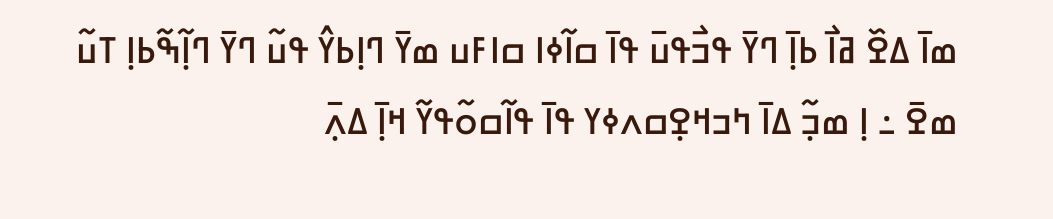ߘߊ߫ ߡߐ߰ ߥߊ߯ ߕߊ߲߫ ߣߌ߫ ߟߏ߯ߟߎ߫ ߟߊ߫ ߛߊ߬ߦߊ ߛߊߓߎ ߘߌ߫ ߣߊ߲ߕߌ߮ ߟߎ߬ ߣߌ߫ ߣߊ߲߬ߒ߬ߕߊ߲ ߠߎ߬ ߘߐ߫ ߸ ߊ߲ ߘߏ߲߬ ߡߊ߫ ߤߏߞߐ߲ߛߍߦߌ ߟߊ߫ ߟߊ߬ߛߋ߬ߟߌ߬ ߞߊ߲߫ ߡߍ߲߫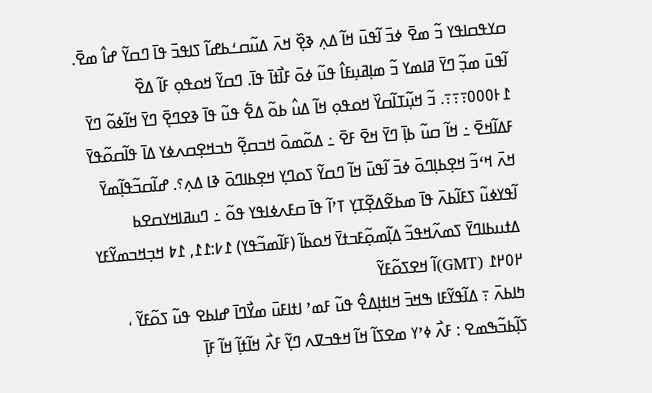ߛߌߟߛߊߟߌ ߏ߬ ߘߐ߫ ߦߏ߫ ߊ߬ߟߎ߫ ߞߊ߬ ߡߍ߲ ߢߐ߲߰ ߞߍ߫ ߡߎ߬ߛߑߕߝߊ߬ ߖߊߟߏ߫ ߟߊ߫ ߣߛߌ߬ ߝߊ߮ ߘߐ߫. ߊ߬ߟߎ߫ ߘߏ߲߬ ߣߌ߫ ߥߊߘߌ ߏ߬ ߘߊ߲ߥߎ߲ߓߊ߮ ߟߎ߬ ߦߋ߫ ߓߊ߯ߙߊ߫ ߟߊ߫. ߣߛߌ߬ ߞߋߟߋ߲ ߓߊ߬ ߡߐ߰ ߁߅߀߀߀߹߹߹. ߏ߬ ߞߎ߲߬ߠߊ߬ߛߌ߰ ߞߋߟߋ߲ ߞߊ߬ ߡߎ߮ ߕߋ߬ ߡߐ߱ ߟߎ߬ ߟߊ߫ ߢߐߣߐ߲߫ ߣߌ߫ ߞߊ߬ߦߋ߬ ߣߌ߫ ߓߡߊ߬ߞߐ߫ ߸ ߞߊ߬ ߛߎ߬ ߕߊ߲߫ ߣߌ߫ ߞߐ߫ ߓߐ߫ ߸ ߡߋ߬ߘߋ߫ ߞߏߛߐ߲߬ ߤߏߞߐ߲ߛߍߦߌ ߡߊ߫ ߟߊ߬ߛߋ߬ߟߌ߫ ߞߍ߫ ߞߵߏ߬ ߞߐ߲ߕߊ߲ߣߋ߫ ߦߏ߫ ߊ߬ߟߎ߫ ߞߊ߬ ߣߛߌ߬ ߖߋߣߌ߲ ߞߐ߲ߕߊߣߋ߫ ߢߊ ߡߍ߲؟. ߝߊ߬ߛߏ߬ߟߊ߲߬ߘߌ߫ ߊ߬ߟߌߦߎ߬ ߖߓߊ߬ߕߍ߫ ߟߊ߫ ߘߕߐ߬ߡߐ߲߬ߠߌ߲ ߠߴߊ߬ ߟߊ߫ ߛߓߍߦߊߟߌ ߟߋ߬ ߸ ߣߎߥߊߞߌߛߐߕ ߡߙߎߕߊߣߌ߫ ߖߘߍ߬ߞߟߏ߬ ߡߊ߲߬ߘߋ߲߬ߓߏߙߌ߫ ߞߋߕߊ߬ (ߓߊ߬ߘߏ߬ߟߌ) ߁߇:߁߁, ߁߈ ߞߏ߲ߞߏߘߌ߬ߓߌ ߂߀߂߁ (GMT)ߊ߬ ߞߐߖߋ߬ߓߌ߬
ߤߊߕߍ߫ ߹ ߡߊ߬ߟߌ߬ߓߊ ߒߞߏ߫ ߞߊߙߊ߲ߡߐ߮ ߟߎ߬ ߓߘߴ ߊߙߊߓߎ߫ ߘߌ߯ߣߊ߫ ߝߊߕߐ ߟߎ߬ ߖߋ߬ߓߌ߬ ، ߖߊ߲߬ߕߏ߬ߒߘߐ : ߓߍ߯ ߦߴߌ ߘߐߖߊ߬ ߞߊ߬ ߞߟߏߜߍ ߣߌ߲߬ ߓߍ߯ ߞߊ߬ߙߊ߲߬ ߞߊ߬ ߓߊ߲߫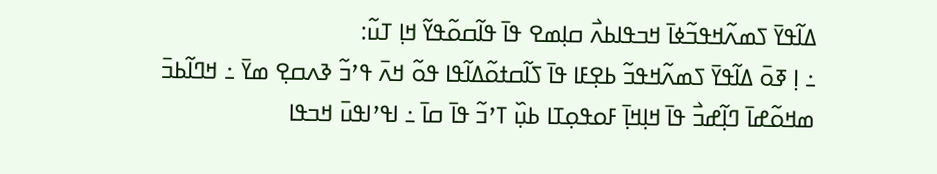ߡߊ߬ߟߌ߫ ߖߘߍ߬ߞߟߏ߬ߦߊ߫ ߞߏߟߊߕߍ߯ ߛߊ߲ߘߐ ߟߊ߫ ߟߊ߬ߛߋ߬ߟߌ߬ ߞߊ߲ ߠߎ߬:
߸ ߊ߲ ߧߋ߫ ߡߊ߬ߟߌ߫ ߖߘߍ߬ߞߟߏ߬ ߕߐ߲ߓߊ ߟߊ߫ ߖߊ߬ߛߙߋ߬ߡߊ߬ߟߊ ߟߋ߬ ߞߍ߫ ߟߴߏ߬ ߢߍߛߐ߲ ߘߌ߫ ߸ ߞߣߊ߬ߕߏ߫ ߘߞߋ߬ߝߊ߫ ߣߊ߲߬ߝߏ߯ ߟߊ߫ ߞߊ߲ߞߊ߲߫ ߓߋߟߋ߲ߠߊ ߕߎ߲߰ ߠߴߏ߬ ߟߊ߫ ߛߊ߫ ߸ ߊߟߴߊߟߎ߫ ߞߏߟߊ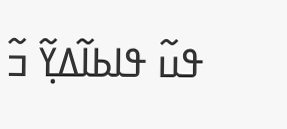ߟߎ߬ ߟߊߕߊ߬ߡߌ߲߬ ߏ߬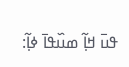ߟߎ߫ ߞߊ߲߬ ߘߎ߰ߟߊ߫ ߦߊ߲߬: